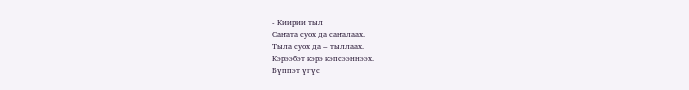- Киирии тыл
Саҥата суох да саҥалаах.
Тыла суох да ‒ тыллаах.
Кэрээбэт кэрэ кэпсээннээх.
Бүппэт үгүс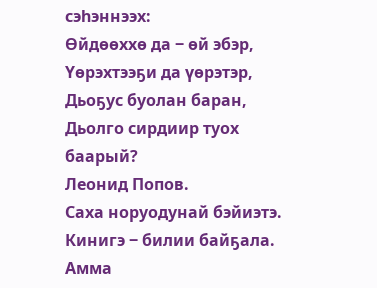сэһэннээх:
Өйдөөххө да ‒ өй эбэр,
Үөрэхтээҕи да үөрэтэр,
Дьоҕус буолан баран,
Дьолго сирдиир туох баарый?
Леонид Попов.
Саха норуодунай бэйиэтэ.
Кинигэ ‒ билии байҕала. Амма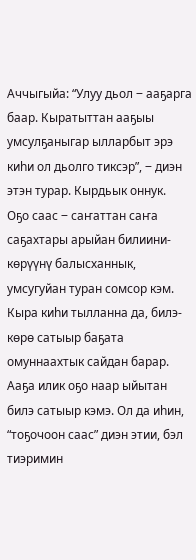Аччыгыйа: “Улуу дьол ‒ ааҕарга баар. Кыратыттан ааҕыы умсулҕаныгар ылларбыт эрэ киһи ол дьолго тиксэр”, ‒ диэн этэн турар. Кырдьык оннук.
Оҕо саас ‒ саҥаттан саҥа саҕахтары арыйан билиини-көрүүнү балысханнык, умсугуйан туран сомсор кэм. Кыра киһи тылланна да, билэ-көрө сатыыр баҕата омуннаахтык сайдан барар. Ааҕа илик оҕо наар ыйытан билэ сатыыр кэмэ. Ол да иһин, “тоҕочоон саас” диэн этии, бэл тиэримин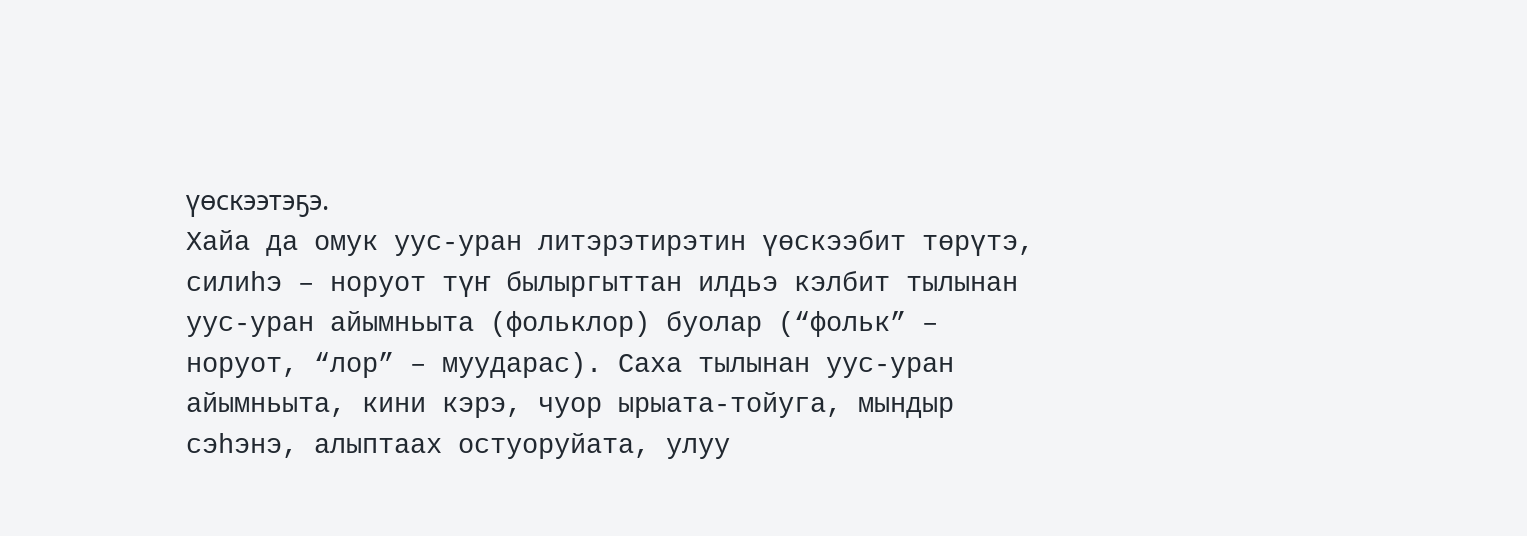үөскээтэҕэ.
Хайа да омук уус-уран литэрэтирэтин үөскээбит төрүтэ, силиһэ ‒ норуот түҥ былыргыттан илдьэ кэлбит тылынан уус-уран айымньыта (фольклор) буолар (“фольк” ‒ норуот, “лор” ‒ муударас). Саха тылынан уус-уран айымньыта, кини кэрэ, чуор ырыата-тойуга, мындыр сэһэнэ, алыптаах остуоруйата, улуу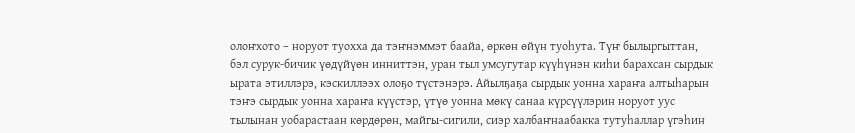олоҥхото ‒ норуот туохха да тэҥнэммэт баайа, өркөн өйүн туоһута. Түҥ былыргыттан, бэл сурук-бичик үөдүйүөн инниттэн, уран тыл умсугутар күүһүнэн киһи барахсан сырдык ырата этиллэрэ, кэскиллээх олоҕо түстэнэрэ. Айылҕаҕа сырдык уонна хараҥа алтыһарын тэҥэ сырдык уонна хараҥа күүстэр, үтүө уонна мөкү санаа күрсүүлэрин норуот уус тылынан уобарастаан көрдөрөн, майгы-сигили, сиэр халбаҥнаабакка тутуһаллар үгэһин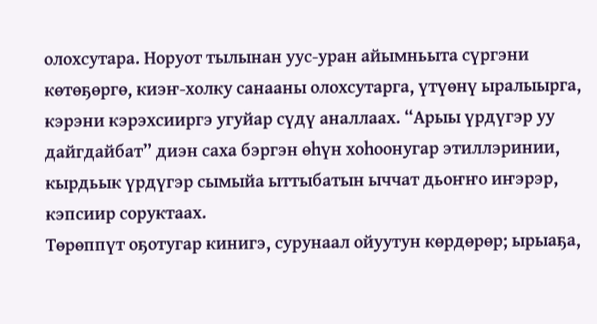олохсутара. Норуот тылынан уус-уран айымньыта сүргэни көтөҕөргө, киэҥ-холку санааны олохсутарга, үтүөнү ыралыырга, кэрэни кэрэхсииргэ угуйар сүдү аналлаах. “Арыы үрдүгэр уу дайгдайбат” диэн саха бэргэн өһүн хоһоонугар этиллэринии, кырдьык үрдүгэр сымыйа ыттыбатын ыччат дьоҥҥо иҥэрэр, кэпсиир соруктаах.
Төрөппүт оҕотугар кинигэ, сурунаал ойуутун көрдөрөр; ырыаҕа,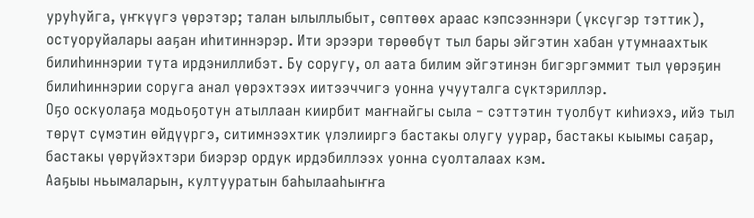уруһуйга, үҥкүүгэ үөрэтэр; талан ылыллыбыт, сөптөөх араас кэпсээннэри (үксүгэр тэттик), остуоруйалары ааҕан иһитиннэрэр. Ити эрээри төрөөбүт тыл бары эйгэтин хабан утумнаахтык билиһиннэрии тута ирдэниллибэт. Бу соругу, ол аата билим эйгэтинэн бигэргэммит тыл үөрэҕин билиһиннэрии соруга анал үөрэхтээх иитээччигэ уонна учууталга сүктэриллэр.
Оҕо оскуолаҕа модьоҕотун атыллаан киирбит маҥнайгы сыла ‒ сэттэтин туолбут киһиэхэ, ийэ тыл төрүт сүмэтин өйдүүргэ, ситимнээхтик үлэлииргэ бастакы олугу уурар, бастакы кыымы саҕар, бастакы үөрүйэхтэри биэрэр ордук ирдэбиллээх уонна суолталаах кэм.
Ааҕыы ньымаларын, култууратын баһылааһыҥҥа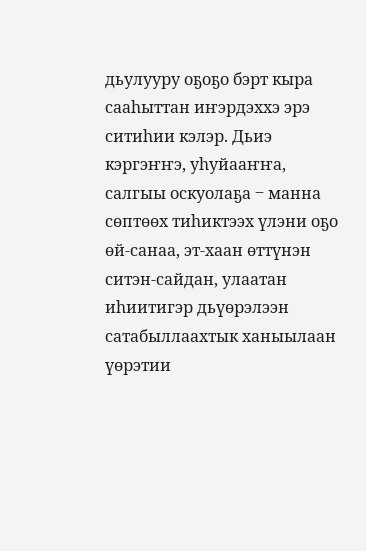дьулууру оҕоҕо бэрт кыра сааһыттан иҥэрдэххэ эрэ ситиһии кэлэр. Дьиэ кэргэҥҥэ, уһуйааҥҥа, салгыы оскуолаҕа ‒ манна сөптөөх тиһиктээх үлэни оҕо өй-санаа, эт-хаан өттүнэн ситэн-сайдан, улаатан иһиитигэр дьүөрэлээн сатабыллаахтык ханыылаан үөрэтии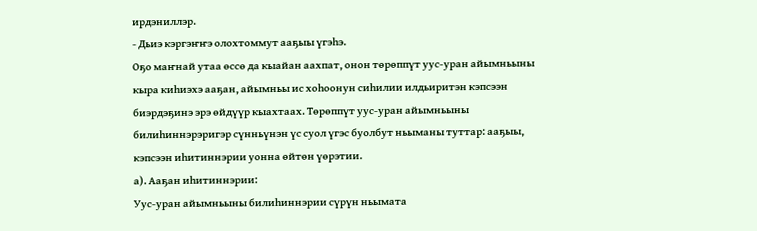ирдэниллэр.
- Дьиэ кэргэҥҥэ олохтоммут ааҕыы үгэһэ.
Оҕо маҥнай утаа өссө да кыайан аахпат, онон төрөппүт уус-уран айымньыны кыра киһиэхэ ааҕан, айымньы ис хоһоонун сиһилии илдьиритэн кэпсээн биэрдэҕинэ эрэ өйдүүр кыахтаах. Төрөппүт уус-уран айымньыны билиһиннэрэригэр сүнньүнэн үс суол үгэс буолбут ньыманы туттар: ааҕыы, кэпсээн иһитиннэрии уонна өйтөн үөрэтии.
а). Ааҕан иһитиннэрии:
Уус-уран айымньыны билиһиннэрии сүрүн ньымата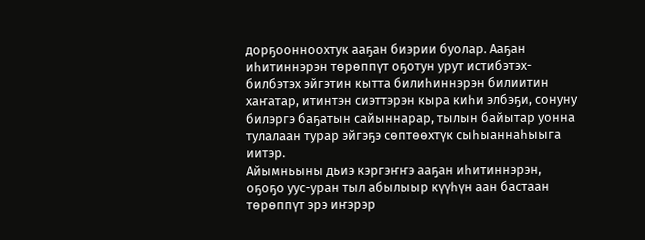дорҕоонноохтук ааҕан биэрии буолар. Ааҕан иһитиннэрэн төрөппүт оҕотун урут истибэтэх-билбэтэх эйгэтин кытта билиһиннэрэн билиитин хаҥатар, итинтэн сиэттэрэн кыра киһи элбэҕи, сонуну билэргэ баҕатын сайыннарар, тылын байытар уонна тулалаан турар эйгэҕэ сөптөөхтүк сыһыаннаһыыга иитэр.
Айымньыны дьиэ кэргэҥҥэ ааҕан иһитиннэрэн, оҕоҕо уус-уран тыл абылыыр күүһүн аан бастаан төрөппүт эрэ иҥэрэр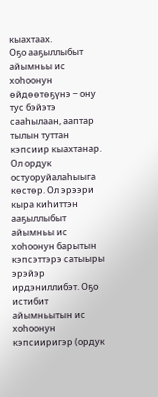кыахтаах.
Оҕо ааҕыллыбыт айымньы ис хоһоонун өйдөөтөҕүнэ ‒ ону тус бэйэтэ сааһылаан, ааптар тылын туттан кэпсиир кыахтанар. Ол ордук остуоруйалаһыыга көстөр. Ол эрээри кыра киһиттэн ааҕыллыбыт айымньы ис хоһоонун барытын кэпсэттэрэ сатыыры эрэйэр ирдэниллибэт. Оҕо истибит айымньытын ис хоһоонун кэпсииригэр (ордук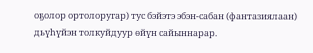оҕолор ортолоругар) тус бэйэтэ эбэн-сабан (фантазиялаан) дьүһүйэн толкуйдуур өйүн сайыннарар.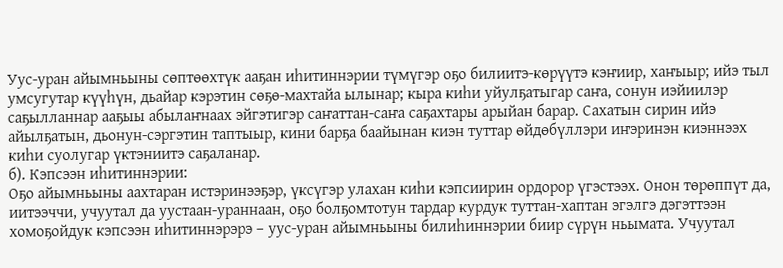Уус-уран айымньыны сөптөөхтүк ааҕан иһитиннэрии түмүгэр оҕо билиитэ-көрүүтэ кэҥиир, хаҥыыр; ийэ тыл умсугутар күүһүн, дьайар кэрэтин сөҕө-махтайа ылынар; кыра киһи уйулҕатыгар саҥа, сонун иэйиилэр саҕылланнар ааҕыы абылаҥнаах эйгэтигэр саҥаттан-саҥа саҕахтары арыйан барар. Сахатын сирин ийэ айылҕатын, дьонун-сэргэтин таптыыр, кини барҕа баайынан киэн туттар өйдөбүллэри иҥэринэн киэннээх киһи суолугар үктэниитэ саҕаланар.
б). Кэпсээн иһитиннэрии:
Оҕо айымньыны аахтаран истэринээҕэр, үксүгэр улахан киһи кэпсиирин ордорор үгэстээх. Онон төрөппүт да, иитээччи, учуутал да уустаан-ураннаан, оҕо болҕомтотун тардар курдук туттан-хаптан эгэлгэ дэгэттээн хомоҕойдук кэпсээн иһитиннэрэрэ ‒ уус-уран айымньыны билиһиннэрии биир сүрүн ньымата. Учуутал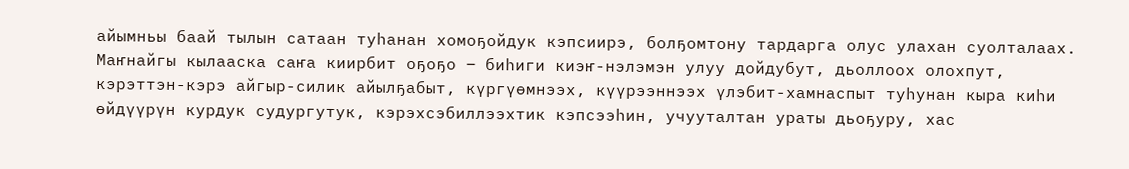айымньы баай тылын сатаан туһанан хомоҕойдук кэпсиирэ, болҕомтону тардарга олус улахан суолталаах. Маҥнайгы кылааска саҥа киирбит оҕоҕо ‒ биһиги киэҥ-нэлэмэн улуу дойдубут, дьоллоох олохпут, кэрэттэн-кэрэ айгыр-силик айылҕабыт, күргүөмнээх, күүрээннээх үлэбит-хамнаспыт туһунан кыра киһи өйдүүрүн курдук судургутук, кэрэхсэбиллээхтик кэпсээһин, учууталтан ураты дьоҕуру, хас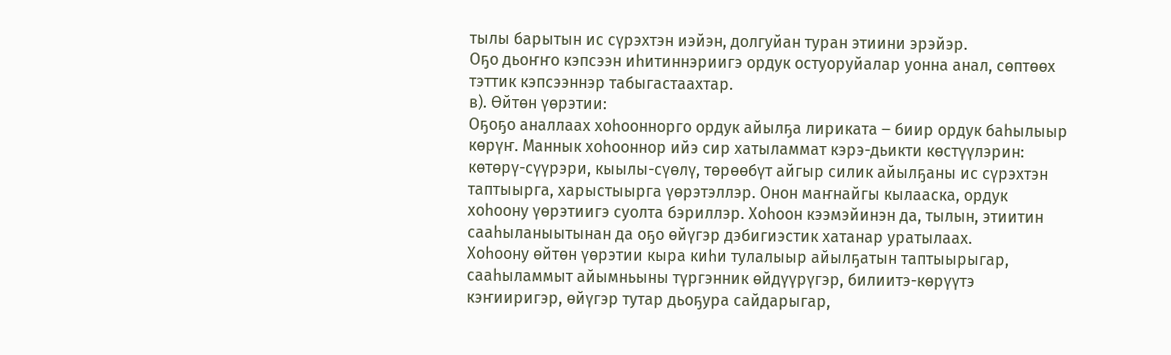тылы барытын ис сүрэхтэн иэйэн, долгуйан туран этиини эрэйэр.
Оҕо дьоҥҥо кэпсээн иһитиннэриигэ ордук остуоруйалар уонна анал, сөптөөх тэттик кэпсээннэр табыгастаахтар.
в). Өйтөн үөрэтии:
Оҕоҕо аналлаах хоһооннорго ордук айылҕа лириката ‒ биир ордук баһылыыр көрүҥ. Маннык хоһооннор ийэ сир хатыламмат кэрэ-дьикти көстүүлэрин: көтөрү-сүүрэри, кыылы-сүөлү, төрөөбүт айгыр силик айылҕаны ис сүрэхтэн таптыырга, харыстыырга үөрэтэллэр. Онон маҥнайгы кылааска, ордук хоһоону үөрэтиигэ суолта бэриллэр. Хоһоон кээмэйинэн да, тылын, этиитин сааһыланыытынан да оҕо өйүгэр дэбигиэстик хатанар уратылаах.
Хоһоону өйтөн үөрэтии кыра киһи тулалыыр айылҕатын таптыырыгар, сааһыламмыт айымньыны түргэнник өйдүүрүгэр, билиитэ-көрүүтэ кэҥииригэр, өйүгэр тутар дьоҕура сайдарыгар,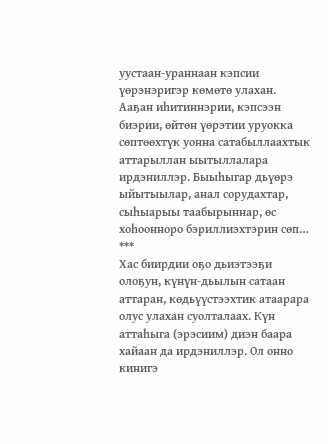уустаан-ураннаан кэпсии үөрэнэригэр көмөтө улахан.
Ааҕан иһитиннэрии, кэпсээн биэрии, өйтөн үөрэтии уруокка сөптөөхтүк уонна сатабыллаахтык аттарыллан ыытыллалара ирдэниллэр. Быыһыгар дьүөрэ ыйытыылар, анал сорудахтар, сыһыарыы таабырыннар, өс хоһоонноро бэриллиэхтэрин сөп…
***
Хас биирдии оҕо дьиэтээҕи олоҕун, күнүн-дьылын сатаан аттаран, көдьүүстээхтик атаарара олус улахан суолталаах. Күн аттаһыга (эрэсиим) диэн баара хайаан да ирдэниллэр. Ол онно кинигэ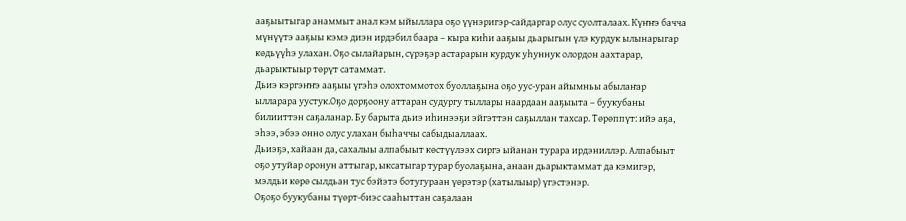ааҕыытыгар анаммыт анал кэм ыйыллара оҕо үүнэригэр-сайдаргар олус суолталаах. Күҥҥэ бачча мүнүүтэ ааҕыы кэмэ диэн ирдэбил баара ‒ кыра киһи ааҕыы дьарыгын үлэ курдук ылынарыгар көдьүүһэ улахан. Оҕо сылайарын, сүрэҕэр астарарын курдук уһуннук олордон аахтарар, дьарыктыыр төрүт сатаммат.
Дьиэ кэргэҥҥэ ааҕыы үгэһэ олохтоммотох буоллаҕына оҕо уус-уран айымньы абылаҥар ылларара уустук.Оҕо дорҕоону аттаран судургу тыллары наардаан ааҕыыта ‒ буукубаны билииттэн саҕаланар. Бу барыта дьиэ иһинээҕи эйгэттэн саҕыллан тахсар. Төрөппүт: ийэ аҕа, эһээ, эбээ онно олус улахан быһаччы сабыдыаллаах.
Дьиэҕэ, хайаан да, сахалыы алпабыыт көстүүлээх сиргэ ыйанан турара ирдэниллэр. Алпабыыт оҕо утуйар оронун аттыгар, ыксатыгар турар буолаҕына, анаан дьарыктаммат да кэмигэр, мэлдьи көрө сылдьан тус бэйэтэ ботугураан үөрэтэр (хатылыыр) үгэстэнэр.
Оҕоҕо буукубаны түөрт-биэс сааһыттан саҕалаан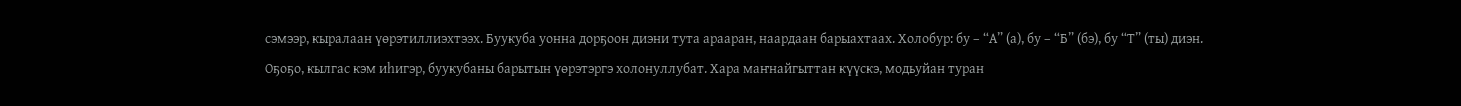сэмээр, кыралаан үөрэтиллиэхтээх. Буукуба уонна дорҕоон диэни тута арааран, наардаан барыахтаах. Холобур: бу ‒ “А” (а), бу ‒ “Б” (бэ), бу “Т” (ты) диэн.
Оҕоҕо, кылгас кэм иһигэр, буукубаны барытын үөрэтэргэ холонуллубат. Хара маҥнайгыттан күүскэ, модьуйан туран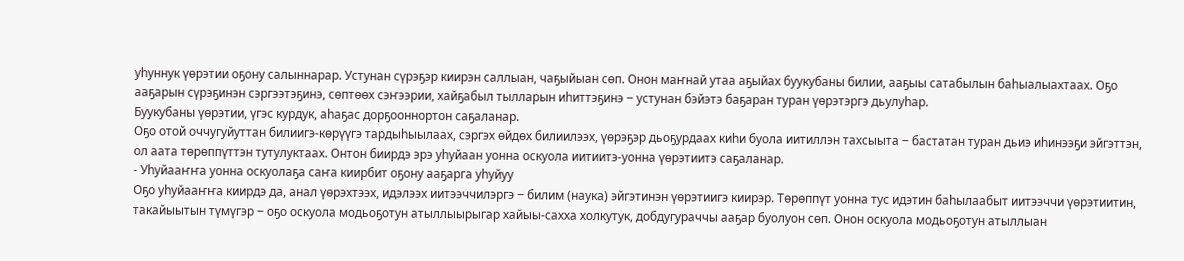уһуннук үөрэтии оҕону салыннарар. Устунан сүрэҕэр киирэн саллыан, чаҕыйыан сөп. Онон маҥнай утаа аҕыйах буукубаны билии, ааҕыы сатабылын баһыалыахтаах. Оҕо ааҕарын сүрэҕинэн сэргээтэҕинэ, сөптөөх сэҥээрии, хайҕабыл тылларын иһиттэҕинэ ‒ устунан бэйэтэ баҕаран туран үөрэтэргэ дьулуһар.
Буукубаны үөрэтии, үгэс курдук, аһаҕас дорҕооннортон саҕаланар.
Оҕо отой оччугуйуттан билиигэ-көрүүгэ тардыһыылаах, сэргэх өйдөх билиилээх, үөрэҕэр дьоҕурдаах киһи буола иитиллэн тахсыыта ‒ бастатан туран дьиэ иһинээҕи эйгэттэн, ол аата төрөппүттэн тутулуктаах. Онтон биирдэ эрэ уһуйаан уонна оскуола иитиитэ-уонна үөрэтиитэ саҕаланар.
- Уһуйааҥҥа уонна оскуолаҕа саҥа киирбит оҕону ааҕарга уһуйуу
Оҕо уһуйааҥҥа киирдэ да, анал үөрэхтээх, идэлээх иитээччилэргэ ‒ билим (наука) эйгэтинэн үөрэтиигэ киирэр. Төрөппүт уонна тус идэтин баһылаабыт иитээччи үөрэтиитин, такайыытын түмүгэр ‒ оҕо оскуола модьоҕотун атыллыырыгар хайыы-сахха холкутук, добдугураччы ааҕар буолуон сөп. Онон оскуола модьоҕотун атыллыан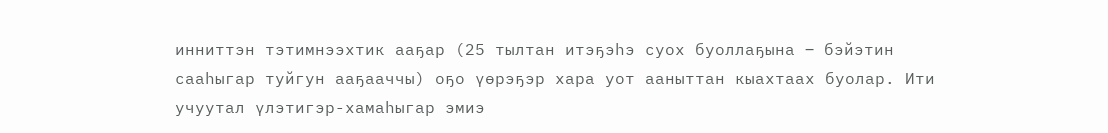инниттэн тэтимнээхтик ааҕар (25 тылтан итэҕэһэ суох буоллаҕына ‒ бэйэтин сааһыгар туйгун ааҕааччы) оҕо үөрэҕэр хара уот ааныттан кыахтаах буолар. Ити учуутал үлэтигэр-хамаһыгар эмиэ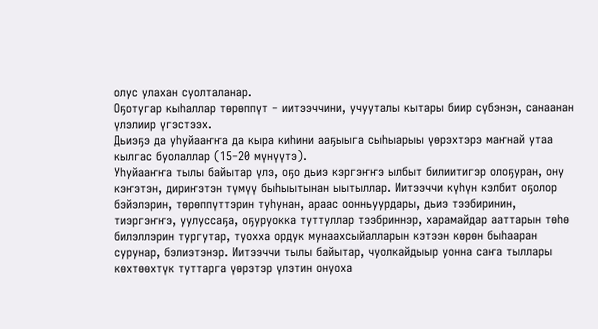олус улахан суолталанар.
Оҕотугар кыһаллар төрөппүт ‒ иитээччини, учууталы кытары биир сүбэнэн, санаанан үлэлиир үгэстээх.
Дьиэҕэ да уһуйааҥҥа да кыра киһини ааҕыыга сыһыарыы үөрэхтэрэ маҥнай утаа кылгас буолаллар (15‒20 мүнүүтэ).
Уһуйааҥҥа тылы байытар үлэ, оҕо дьиэ кэргэҥҥэ ылбыт билиитигэр олоҕуран, ону кэҥэтэн, дириҥэтэн түмүү быһыытынан ыытыллар. Иитээччи күһүн кэлбит оҕолор бэйэлэрин, төрөппүттэрин туһунан, араас оонньуурдары, дьиэ тээбиринин, тиэргэҥҥэ, уулуссаҕа, оҕуруокка туттуллар тээбриннэр, харамайдар ааттарын төһө билэллэрин тургутар, туохха ордук мунаахсыйалларын кэтээн көрөн быһааран сурунар, бэлиэтэнэр. Иитээччи тылы байытар, чуолкайдыыр уонна саҥа тыллары көхтөөхтүк туттарга үөрэтэр үлэтин онуоха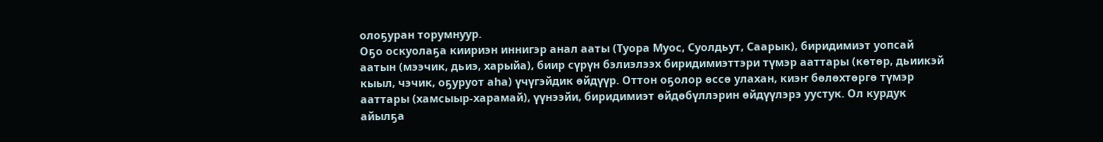олоҕуран торумнуур.
Оҕо оскуолаҕа киириэн иннигэр анал ааты (Туора Муос, Суолдьут, Саарык), биридимиэт уопсай аатын (мээчик, дьиэ, харыйа), биир сүрүн бэлиэлээх биридимиэттэри түмэр ааттары (көтөр, дьиикэй кыыл, чэчик, оҕуруот аһа) үчүгэйдик өйдүүр. Оттон оҕолор өссө улахан, киэҥ бөлөхтөргө түмэр ааттары (хамсыыр-харамай), үүнээйи, биридимиэт өйдөбүллэрин өйдүүлэрэ уустук. Ол курдук айылҕа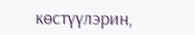көстүүлэрин,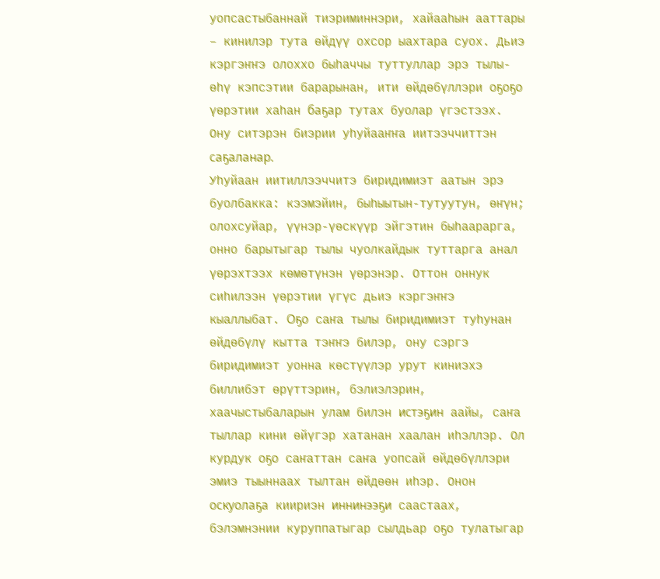уопсастыбаннай тиэриминнэри, хайааһын ааттары ‒ кинилэр тута өйдүү охсор ыахтара суох. Дьиэ кэргэҥҥэ олоххо быһаччы туттуллар эрэ тылы-өһү кэпсэтии барарынан, ити өйдөбүллэри оҕоҕо үөрэтии хаһан баҕар тутах буолар үгэстээх. Ону ситэрэн биэрии уһуйааҥҥа иитээччиттэн саҕаланар.
Уһуйаан иитиллээччитэ биридимиэт аатын эрэ буолбакка: кээмэйин, быһыытын-тутуутун, өҥүн; олохсуйар, үүнэр-үөскүүр эйгэтин быһаарарга, онно барытыгар тылы чуолкайдык туттарга анал үөрэхтээх көмөтүнэн үөрэнэр. Оттон оннук сиһилээн үөрэтии үгүс дьиэ кэргэҥҥэ кыаллыбат. Оҕо саҥа тылы биридимиэт туһунан өйдөбүлү кытта тэҥҥэ билэр, ону сэргэ биридимиэт уонна көстүүлэр урут киниэхэ биллибэт өрүттэрин, бэлиэлэрин, хаачыстыбаларын улам билэн истэҕин аайы, саҥа тыллар кини өйүгэр хатанан хаалан иһэллэр. Ол курдук оҕо саҥаттан саҥа уопсай өйдөбүллэри эмиэ тыыннаах тылтан өйдөөн иһэр. Онон оскуолаҕа киириэн иннинээҕи саастаах, бэлэмнэнии куруппатыгар сылдьар оҕо тулатыгар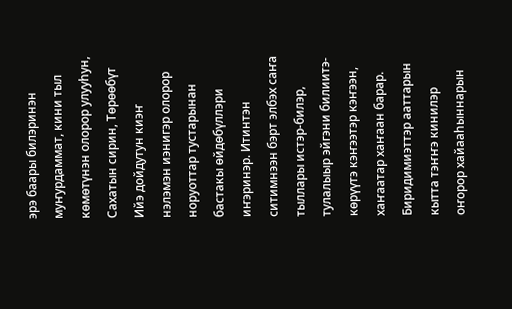эрэ баары билэринэн муҥурдаммат, кини тыл көмөтүнэн олорор улууһун, Сахатын сирин, Төрөөбүт Ийэ дойдутун киэҥ нэлэмэн иэнигэр олорор норуоттар тустарынан бастакы өйдөбүллэри иҥэринэр. Итинтэн ситимнээн бэрт элбэх саҥа тыллары истэр-билэр, тулалыыр эйгэни билиитэ-көрүүтэ кэҥээтэр кэҥээн, хаҥаатар хаҥаан барар. Биридимиэттэр ааттарын кытта тэҥҥэ кинилэр оҥорор хайааһыннарын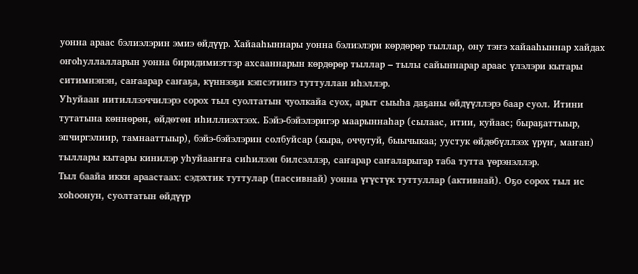уонна араас бэлиэлэрин эмиэ өйдүүр. Хайааһыннары уонна бэлиэлэри көрдөрөр тыллар, ону тэҥэ хайааһыннар хайдах оҥоһуллалларын уонна биридимиэттэр ахсааннарын көрдөрөр тыллар ‒ тылы сайыннарар араас үлэлэри кытары ситимнэнэн, саҥаарар саҥаҕа, күннээҕи кэпсэтиигэ туттуллан иһэллэр.
Уһуйаан иитиллээччилэрэ сорох тыл суолтатын чуолкайа суох, арыт сыыһа даҕаны өйдүүллэрэ баар суол. Итини тутатына көннөрөн, өйдөтөн иһиллиэхтээх. Бэйэ-бэйэлэригэр маарыннаһар (сылаас, итии, куйаас; быраҕаттыыр, эпчиргэлиир, тамнааттыыр), бэйэ-бэйэлэрин солбуйсар (кыра, оччугуй, быычыкаа; уустук өйдөбүллээх үрүҥ, маҥан) тыллары кытары кинилэр уһуйааҥҥа сиһилээн билсэллэр, саҥарар саҥаларыгар таба тутта үөрэнэллэр.
Тыл баайа икки араастаах: сэдэхтик туттулар (пассивнай) уонна үгүстүк туттуллар (активнай). Оҕо сорох тыл ис хоһоонун, суолтатын өйдүүр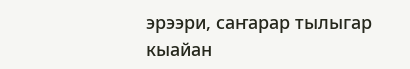эрээри, саҥарар тылыгар кыайан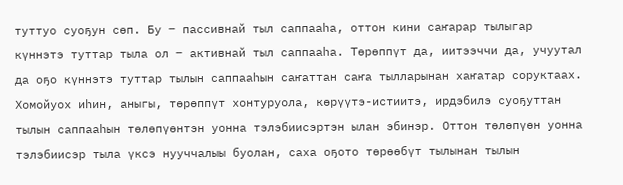туттуо суоҕун сөп. Бу ‒ пассивнай тыл саппааһа, оттон кини саҥарар тылыгар күннэтэ туттар тыла ол ‒ активнай тыл саппааһа. Төрөппүт да, иитээччи да, учуутал да оҕо күннэтэ туттар тылын саппааһын саҥаттан саҥа тылларынан хаҥатар соруктаах.
Хомойуох иһин, аныгы, төрөппүт хонтуруола, көрүүтэ-истиитэ, ирдэбилэ суоҕуттан тылын саппааһын төлөпүөнтэн уонна тэлэбиисэртэн ылан эбинэр. Оттон төлөпүөн уонна тэлэбиисэр тыла үксэ нууччалыы буолан, саха оҕото төрөөбүт тылынан тылын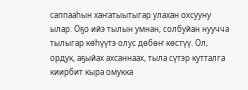саппааһын хаҥатыытыгар улахан охсууну ылар. Оҕо ийэ тылын умнан, солбуйан нуучча тылыгар көһүүтэ олус дөбөҥ көстүү. Ол, ордук, аҕыйах ахсаннаах, тыла сүтэр кутталга киирбит кыра омукка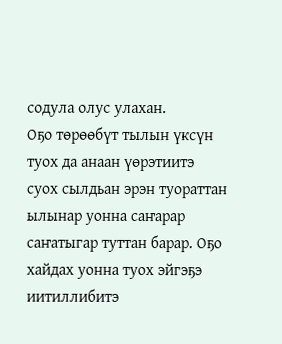содула олус улахан.
Оҕо төрөөбүт тылын үксүн туох да анаан үөрэтиитэ суох сылдьан эрэн туораттан ылынар уонна саҥарар саҥатыгар туттан барар. Оҕо хайдах уонна туох эйгэҕэ иитиллибитэ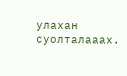улахан суолталааах.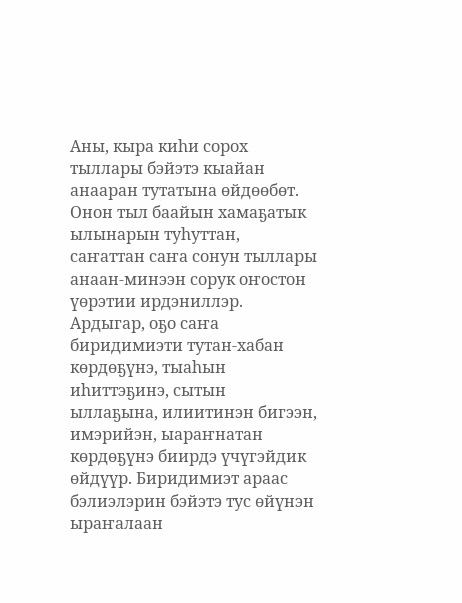Аны, кыра киһи сорох тыллары бэйэтэ кыайан анааран тутатына өйдөөбөт. Онон тыл баайын хамаҕатык ылынарын туһуттан, саҥаттан саҥа сонун тыллары анаан-минээн сорук оҥостон үөрэтии ирдэниллэр.
Ардыгар, оҕо саҥа биридимиэти тутан-хабан көрдөҕүнэ, тыаһын иһиттэҕинэ, сытын ыллаҕына, илиитинэн бигээн, имэрийэн, ыараҥнатан көрдөҕүнэ биирдэ үчүгэйдик өйдүүр. Биридимиэт араас бэлиэлэрин бэйэтэ тус өйүнэн ыраҥалаан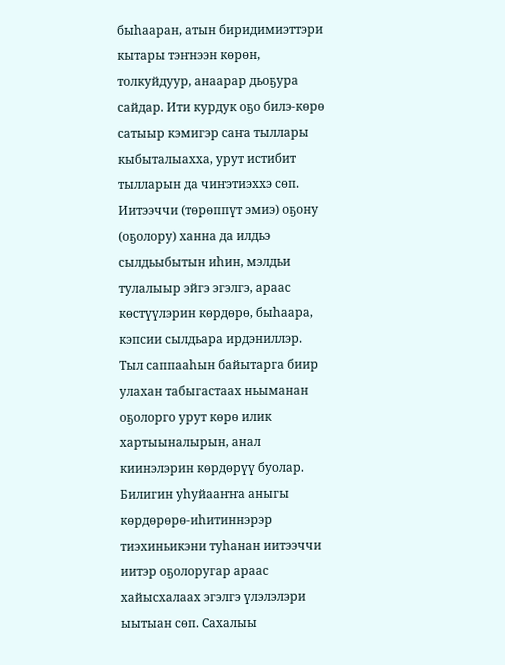быһааран, атын биридимиэттэри кытары тэҥнээн көрөн, толкуйдуур, анаарар дьоҕура сайдар. Ити курдук оҕо билэ-көрө сатыыр кэмигэр саҥа тыллары кыбыталыахха, урут истибит тылларын да чиҥэтиэххэ сөп.
Иитээччи (төрөппүт эмиэ) оҕону (оҕолору) ханна да илдьэ сылдьыбытын иһин, мэлдьи тулалыыр эйгэ эгэлгэ, араас көстүүлэрин көрдөрө, быһаара, кэпсии сылдьара ирдэниллэр.
Тыл саппааһын байытарга биир улахан табыгастаах ньыманан оҕолорго урут көрө илик хартыыналырын, анал киинэлэрин көрдөрүү буолар. Билигин уһуйааҥҥа аныгы көрдөрөрө-иһитиннэрэр тиэхиньикэни туһанан иитээччи иитэр оҕолоругар араас хайысхалаах эгэлгэ үлэлэлэри ыытыан сөп. Сахалыы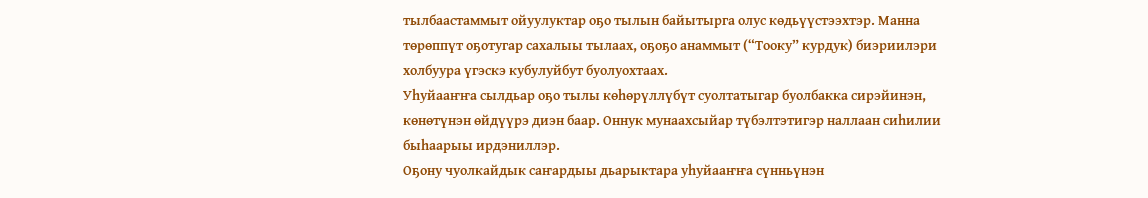тылбаастаммыт ойуулуктар оҕо тылын байытырга олус көдьүүстээхтэр. Манна төрөппүт оҕотугар сахалыы тылаах, оҕоҕо анаммыт (“Тооку” курдук) биэриилэри холбуура үгэскэ кубулуйбут буолуохтаах.
Уһуйааҥҥа сылдьар оҕо тылы көһөрүллүбүт суолтатыгар буолбакка сирэйинэн, көнөтүнэн өйдүүрэ диэн баар. Оннук мунаахсыйар түбэлтэтигэр наллаан сиһилии быһаарыы ирдэниллэр.
Оҕону чуолкайдык саҥардыы дьарыктара уһуйааҥҥа сүнньүнэн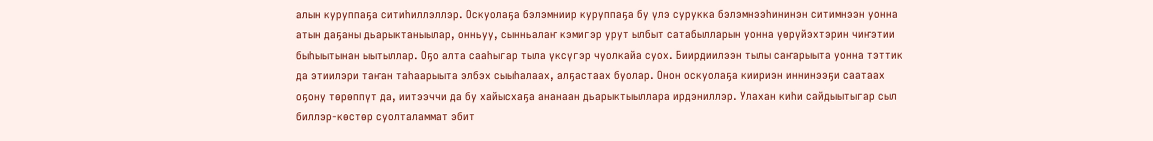алын куруппаҕа ситиһиллэллэр. Оскуолаҕа бэлэмниир куруппаҕа бу үлэ сурукка бэлэмнээһининэн ситимнээн уонна атын даҕаны дьарыктаныылар, онньуу, сынньалаҥ кэмигэр урут ылбыт сатабылларын уонна үөрүйэхтэрин чиҥэтии быһыытынан ыытыллар. Оҕо алта сааһыгар тыла үксүгэр чуолкайа суох. Биирдиилээн тылы саҥарыыта уонна тэттик да этиилэри таҥан таһаарыыта элбэх сыыһалаах, алҕастаах буолар. Онон оскуолаҕа киириэн иннинээҕи саатаах оҕону төрөппүт да, иитээччи да бу хайысхаҕа ананаан дьарыктыыллара ирдэниллэр. Улахан киһи сайдыытыгар сыл биллэр-көстөр суолталаммат эбит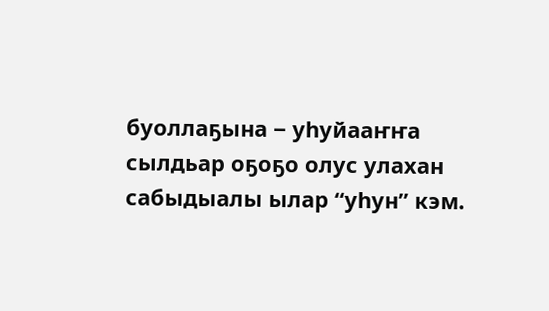буоллаҕына ‒ уһуйааҥҥа сылдьар оҕоҕо олус улахан сабыдыалы ылар “уһун” кэм.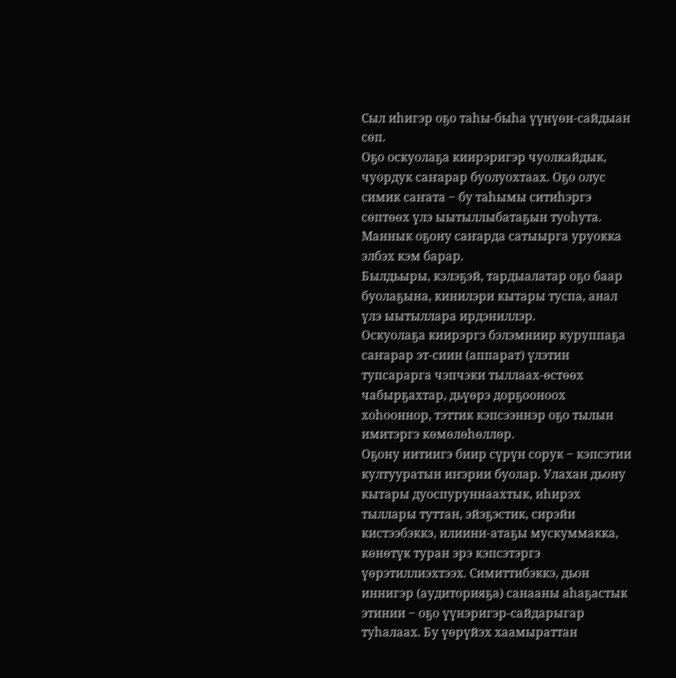Сыл иһигэр оҕо таһы-быһа үүнүөн-сайдыан сөп.
Оҕо оскуолаҕа киирэригэр чуолкайдык, чуордук саҥарар буолуохтаах. Оҕо олус симик саҥата ‒ бу таһымы ситиһэргэ сөптөөх үлэ ыытыллыбатаҕын туоһута. Маннык оҕону саҥарда сатыырга уруокка элбэх кэм барар.
Былдьыры, кэлэҕэй, тардыалатар оҕо баар буолаҕына, кинилэри кытары туспа, анал үлэ ыытыллара ирдэниллэр.
Оскуолаҕа киирэргэ бэлэмниир куруппаҕа саҥарар эт-сиин (аппарат) үлэтин тупсарарга чэпчэки тыллаах-өстөөх чабырҕахтар, дьүөрэ дорҕооноох хоһооннор, тэттик кэпсээннэр оҕо тылын имитэргэ көмөлөһөллөр.
Оҕону иитиигэ биир сүрүн сорук ‒ кэпсэтии култууратын иҥэрии буолар. Улахан дьону кытары дуоспуруннаахтык, иһирэх тыллары туттан, эйэҕэстик, сирэйи кистээбэккэ, илиини-атаҕы мускуммакка, көнөтүк туран эрэ кэпсэтэргэ үөрэтиллиэхтээх. Симиттибэккэ, дьон иннигэр (аудиторияҕа) санааны аһаҕастык этинии ‒ оҕо үүнэригэр-сайдарыгар туһалаах. Бу үөрүйэх хаамыраттан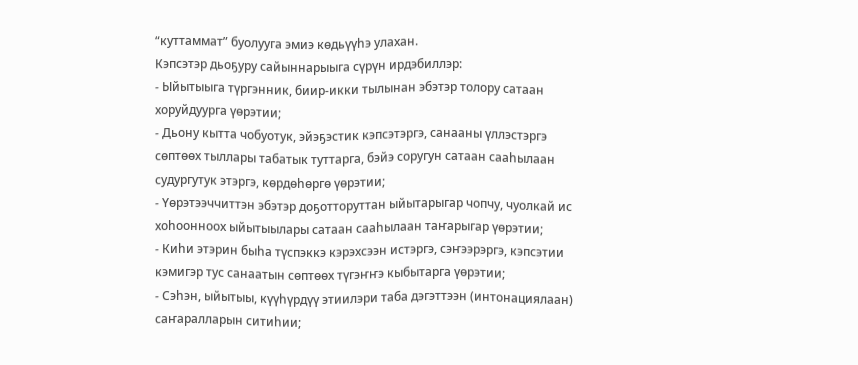“куттаммат” буолууга эмиэ көдьүүһэ улахан.
Кэпсэтэр дьоҕуру сайыннарыыга сүрүн ирдэбиллэр:
- Ыйытыыга түргэнник, биир-икки тылынан эбэтэр толору сатаан хоруйдуурга үөрэтии;
- Дьону кытта чобуотук, эйэҕэстик кэпсэтэргэ, санааны үллэстэргэ сөптөөх тыллары табатык туттарга, бэйэ соругун сатаан сааһылаан судургутук этэргэ, көрдөһөргө үөрэтии;
- Үөрэтээччиттэн эбэтэр доҕотторуттан ыйытарыгар чопчу, чуолкай ис хоһоонноох ыйытыылары сатаан сааһылаан таҥарыгар үөрэтии;
- Киһи этэрин быһа түспэккэ кэрэхсээн истэргэ, сэҥээрэргэ, кэпсэтии кэмигэр тус санаатын сөптөөх түгэҥҥэ кыбытарга үөрэтии;
- Сэһэн, ыйытыы, күүһүрдүү этиилэри таба дэгэттээн (интонациялаан) саҥаралларын ситиһии;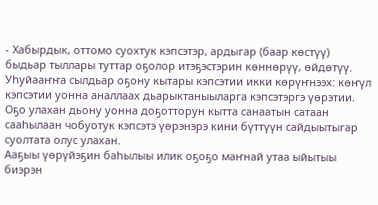- Хабырдык, оттомо суохтук кэпсэтэр, ардыгар (баар көстүү) быдьар тыллары туттар оҕолор итэҕэстэрин көннөрүү, өйдөтүү.
Уһуйааҥҥа сылдьар оҕону кытары кэпсэтии икки көрүҥнээх: көҥүл кэпсэтии уонна аналлаах дьарыктаныыларга кэпсэтэргэ үөрэтии.
Оҕо улахан дьону уонна доҕотторун кытта санаатын сатаан сааһылаан чобуотук кэпсэтэ үөрэнэрэ кини бүттүүн сайдыытыгар суолтата олус улахан.
Ааҕыы үөрүйэҕин баһылыы илик оҕоҕо маҥнай утаа ыйытыы биэрэн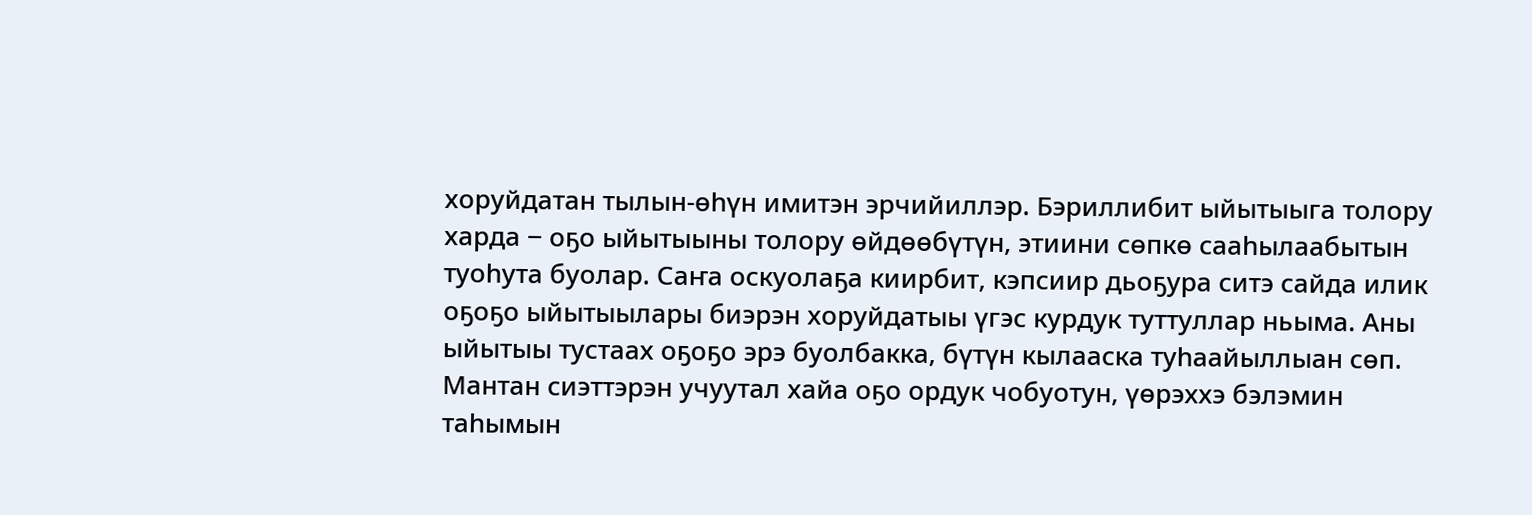хоруйдатан тылын-өһүн имитэн эрчийиллэр. Бэриллибит ыйытыыга толору харда ‒ оҕо ыйытыыны толору өйдөөбүтүн, этиини сөпкө сааһылаабытын туоһута буолар. Саҥа оскуолаҕа киирбит, кэпсиир дьоҕура ситэ сайда илик оҕоҕо ыйытыылары биэрэн хоруйдатыы үгэс курдук туттуллар ньыма. Аны ыйытыы тустаах оҕоҕо эрэ буолбакка, бүтүн кылааска туһаайыллыан сөп. Мантан сиэттэрэн учуутал хайа оҕо ордук чобуотун, үөрэххэ бэлэмин таһымын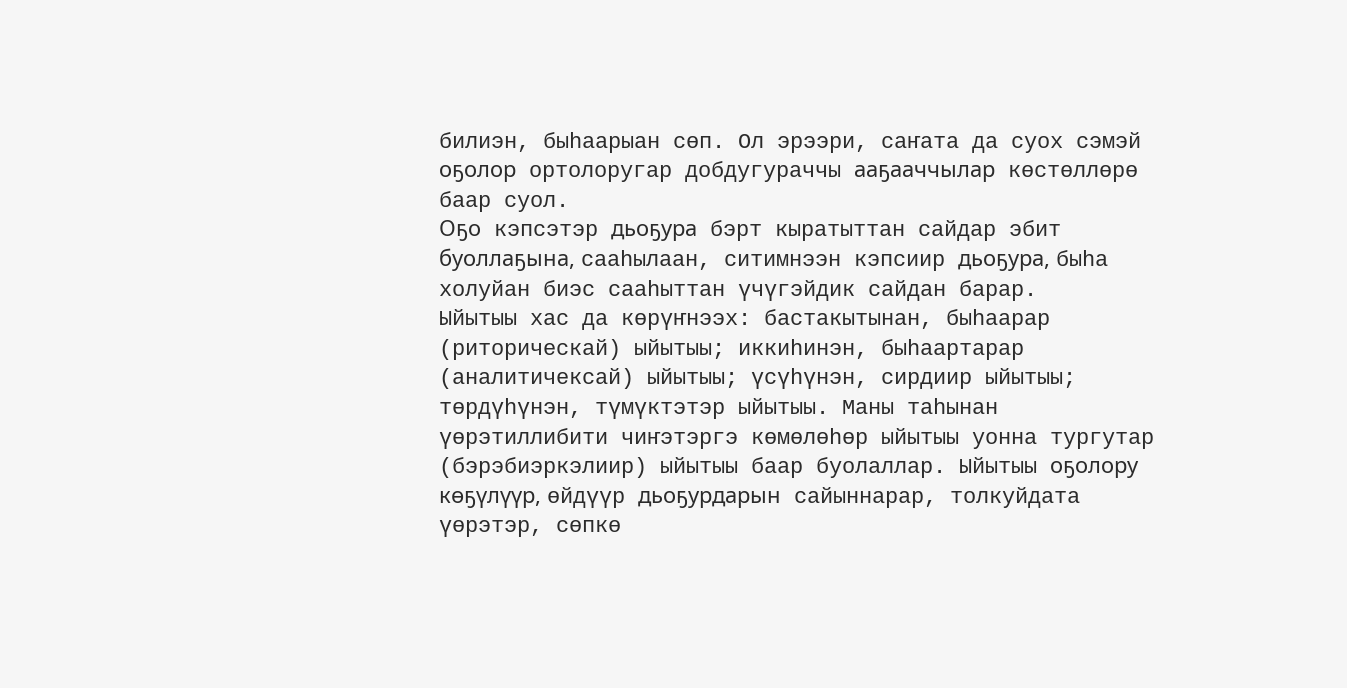билиэн, быһаарыан сөп. Ол эрээри, саҥата да суох сэмэй оҕолор ортолоругар добдугураччы ааҕааччылар көстөллөрө баар суол.
Оҕо кэпсэтэр дьоҕура бэрт кыратыттан сайдар эбит буоллаҕына, сааһылаан, ситимнээн кэпсиир дьоҕура, быһа холуйан биэс сааһыттан үчүгэйдик сайдан барар.
Ыйытыы хас да көрүҥнээх: бастакытынан, быһаарар (риторическай) ыйытыы; иккиһинэн, быһаартарар (аналитичексай) ыйытыы; үсүһүнэн, сирдиир ыйытыы; төрдүһүнэн, түмүктэтэр ыйытыы. Маны таһынан үөрэтиллибити чиҥэтэргэ көмөлөһөр ыйытыы уонна тургутар (бэрэбиэркэлиир) ыйытыы баар буолаллар. Ыйытыы оҕолору көҕүлүүр, өйдүүр дьоҕурдарын сайыннарар, толкуйдата үөрэтэр, сөпкө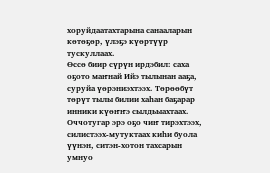хоруйдаатахтарына санааларын көтөҕөр, үлэҕэ күөртүүр тускуллаах.
Өссө биир сүрүн ирдэбил: саха оҕото маҥнай Ийэ тылынан ааҕа, суруйа үөрэниэхтээх. Төрөөбүт төрүт тылы билии хаһан баҕарар инники күөҥҥэ сылдьыахтаах. Оччотугар эрэ оҕо чиҥ тирэхтээх, силистээх-мутуктаах киһи буола үүнэн, ситэн-хотон тахсарын умнуо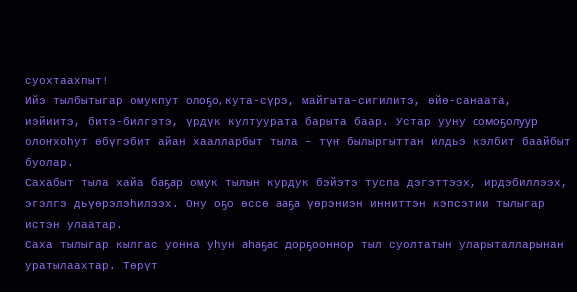суохтаахпыт!
Ийэ тылбытыгар омукпут олоҕо, кута-сүрэ, майгыта-сигилитэ, өйө-санаата, иэйиитэ, битэ-билгэтэ, үрдүк култуурата барыта баар. Устар ууну сомоҕолуур олоҥхоһут өбүгэбит айан хаалларбыт тыла ‒ түҥ былыргыттан илдьэ кэлбит баайбыт буолар.
Сахабыт тыла хайа баҕар омук тылын курдук бэйэтэ туспа дэгэттээх, ирдэбиллээх, эгэлгэ дьүөрэлэһилээх. Ону оҕо өссө ааҕа үөрэниэн инниттэн кэпсэтии тылыгар истэн улаатар.
Саха тылыгар кылгас уонна уһун аһаҕас дорҕооннор тыл суолтатын уларыталларынан уратылаахтар. Төрүт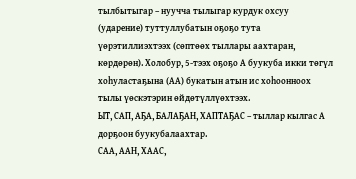тылбытыгар ‒ нуучча тылыгар курдук охсуу (ударение) туттуллубатын оҕоҕо тута үөрэтиллиэхтээх (сөптөөх тыллары аахтаран, көрдөрөн). Холобур, 5-тээх оҕоҕо А буукуба икки төгүл хоһуластаҕына (АА) букатын атын ис хоһоонноох тылы үөскэтэрин өйдөтүллүөхтээх.
ЫТ, САП, АҔА, БАЛАҔАН, ХАПТАҔАС ‒ тыллар кылгас А дорҕоон буукубалаахтар.
САА, ААН, ХААС,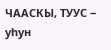ЧААСКЫ, ТУУС ‒ уһун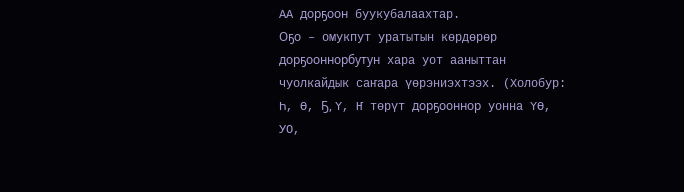АА дорҕоон буукубалаахтар.
Оҕо ‒ омукпут уратытын көрдөрөр дорҕооннорбутун хара уот ааныттан чуолкайдык саҥара үөрэниэхтээх. (Холобур: Һ, Ө, Ҕ, Ү, Ҥ төрүт дорҕооннор уонна ҮӨ, УО,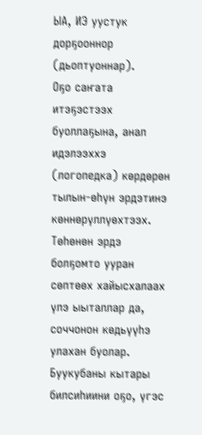ЫА, ИЭ уустук дорҕооннор (дьоптуоннар).
Оҕо саҥата итэҕэстээх буоллаҕына, анал идэлээххэ (логопедка) көрдөрөн тылын-өһүн эрдэтинэ көннөрүллүөхтээх. Төһөнөн эрдэ болҕомто ууран сөптөөх хайысхалаах үлэ ыыталлар да, соччонон көдьүүһэ улахан буолар.
Буукубаны кытары билсиһиини оҕо, үгэс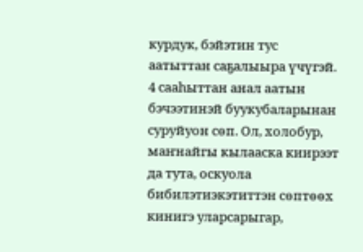курдук, бэйэтин тус аатыттан саҕалыыра үчүгэй. 4 сааһыттан анал аатын бэчээтинэй буукубаларынан суруйуон сөп. Ол, холобур, маҥнайгы кылааска киирээт да тута, оскуола бибилэтиэкэтиттэн сөптөөх кинигэ уларсарыгар,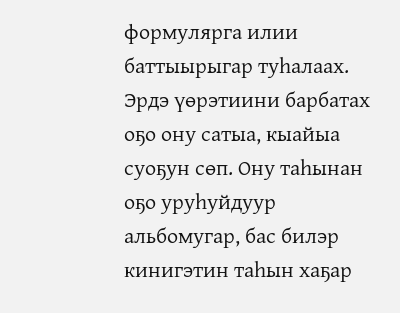формулярга илии баттыырыгар туһалаах. Эрдэ үөрэтиини барбатах оҕо ону сатыа, кыайыа суоҕун сөп. Ону таһынан оҕо уруһуйдуур альбомугар, бас билэр кинигэтин таһын хаҕар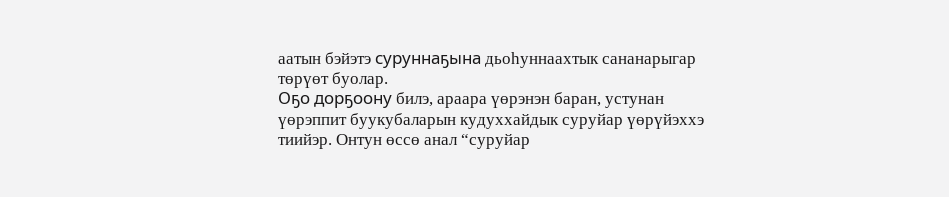аатын бэйэтэ суруннаҕына дьоһуннаахтык сананарыгар төрүөт буолар.
Оҕо дорҕоону билэ, араара үөрэнэн баран, устунан үөрэппит буукубаларын кудуххайдык суруйар үөрүйэххэ тиийэр. Онтун өссө анал “суруйар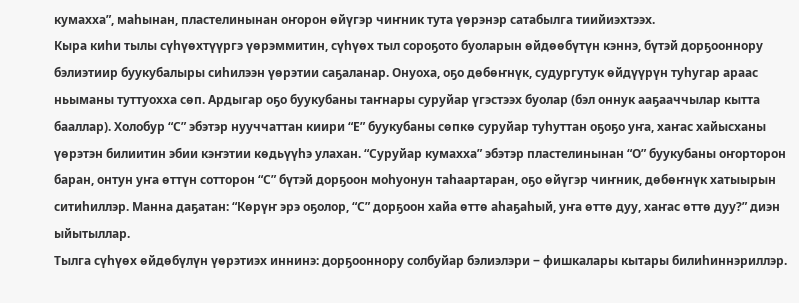кумахха”, маһынан, пластелинынан оҥорон өйүгэр чиҥник тута үөрэнэр сатабылга тиийиэхтээх.
Кыра киһи тылы сүһүөхтүүргэ үөрэммитин, сүһүөх тыл сороҕото буоларын өйдөөбүтүн кэннэ, бүтэй дорҕооннору бэлиэтиир буукубалыры сиһилээн үөрэтии саҕаланар. Онуоха, оҕо дөбөҥнүк, судургутук өйдүүрүн туһугар араас ньыманы туттуохха сөп. Ардыгар оҕо буукубаны таҥнары суруйар үгэстээх буолар (бэл оннук ааҕааччылар кытта бааллар). Холобур “С” эбэтэр нууччаттан киири “Е” буукубаны сөпкө суруйар туһуттан оҕоҕо уҥа, хаҥас хайысханы үөрэтэн билиитин эбии кэҥэтии көдьүүһэ улахан. “Суруйар кумахха” эбэтэр пластелинынан “О” буукубаны оҥорторон баран, онтун уҥа өттүн сотторон “С” бүтэй дорҕоон моһуонун таһаартаран, оҕо өйүгэр чиҥник, дөбөҥнүк хатыырын ситиһиллэр. Манна даҕатан: “Көрүҥ эрэ оҕолор, “С” дорҕоон хайа өттө аһаҕаһый, уҥа өттө дуу, хаҥас өттө дуу?” диэн ыйытыллар.
Тылга сүһүөх өйдөбүлүн үөрэтиэх иннинэ: дорҕооннору солбуйар бэлиэлэри ‒ фишкалары кытары билиһиннэриллэр.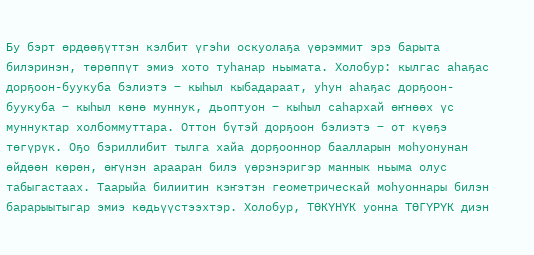Бу бэрт өрдөөҕүттэн кэлбит үгэһи оскуолаҕа үөрэммит эрэ барыта билэринэн, төрөппүт эмиэ хото туһанар ньымата. Холобур: кылгас аһаҕас дорҕоон-буукуба бэлиэтэ ‒ кыһыл кыбадараат, уһун аһаҕас дорҕоон-буукуба ‒ кыһыл көнө муннук, дьоптуон ‒ кыһыл саһархай өҥнөөх үс муннуктар холбоммуттара. Оттон бүтэй дорҕоон бэлиэтэ ‒ от күөҕэ төгүрүк. Оҕо бэриллибит тылга хайа дорҕооннор баалларын моһуонунан өйдөөн көрөн, өҥүнэн арааран билэ үөрэнэригэр маннык ньыма олус табыгастаах. Таарыйа билиитин кэҥэтэн геометрическай моһуоннары билэн барарыытыгар эмиэ көдьүүстээхтэр. Холобур, ТӨКҮНҮК уонна ТӨГҮРҮК диэн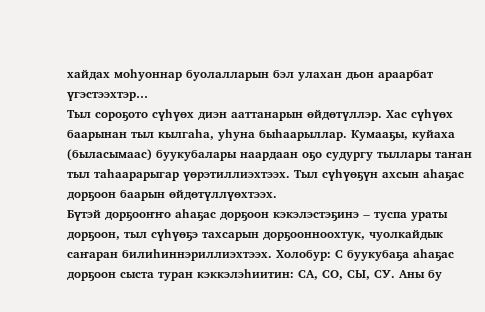хайдах моһуоннар буолалларын бэл улахан дьон араарбат үгэстээхтэр…
Тыл сороҕото сүһүөх диэн ааттанарын өйдөтүллэр. Хас сүһүөх баарынан тыл кылгаһа, уһуна быһаарыллар. Кумааҕы, куйаха (быласымаас) буукубалары наардаан оҕо судургу тыллары таҥан тыл таһаарарыгар үөрэтиллиэхтээх. Тыл сүһүөҕүн ахсын аһаҕас дорҕоон баарын өйдөтүллүөхтээх.
Бүтэй дорҕооҥҥо аһаҕас дорҕоон кэкэлэстэҕинэ ‒ туспа ураты дорҕоон, тыл сүһүөҕэ тахсарын дорҕоонноохтук, чуолкайдык саҥаран билиһиннэриллиэхтээх. Холобур: С буукубаҕа аһаҕас дорҕоон сыста туран кэккэлэһиитин: СА, СО, СЫ, СУ. Аны бу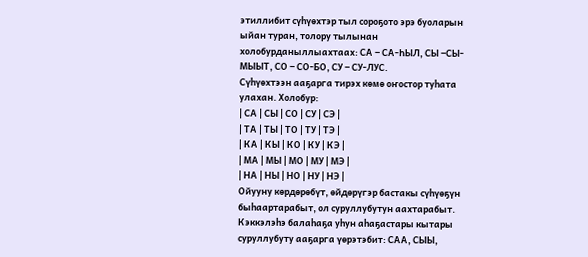этиллибит сүһүөхтэр тыл сороҕото эрэ буоларын ыйан туран, толору тылынан холобурданыллыахтаах: СА ‒ СА-ҺЫЛ, СЫ ‒СЫ-МЫЫТ, СО ‒ СО-БО, СУ ‒ СУ-ЛУС.
Сүһүөхтээн ааҕарга тирэх көмө оҥостор туһата улахан. Холобур:
| СА | СЫ | СО | СУ | СЭ |
| ТА | ТЫ | ТО | ТУ | ТЭ |
| КА | КЫ | КО | КУ | КЭ |
| МА | МЫ | МО | МУ | МЭ |
| НА | НЫ | НО | НУ | НЭ |
Ойууну көрдөрөбүт, өйдөрүгэр бастакы сүһүөҕүн быһаартарабыт, ол суруллубутун аахтарабыт. Кэккэлэһэ балаһаҕа уһун аһаҕастары кытары суруллубуту ааҕарга үөрэтэбит: САА, СЫЫ,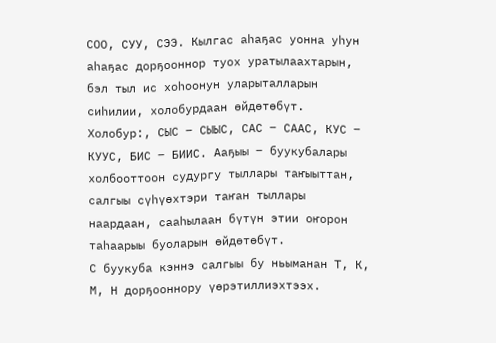СОО, СУУ, СЭЭ. Кылгас аһаҕас уонна уһун аһаҕас дорҕооннор туох уратылаахтарын, бэл тыл ис хоһоонун уларыталларын сиһилии, холобурдаан өйдөтөбүт. Холобур:, СЫС ‒ СЫЫС, САС ‒ СААС, КУС ‒ КУУС, БИС ‒ БИИС. Ааҕыы ‒ буукубалары холбооттоон судургу тыллары таҥыыттан, салгыы сүһүөхтэри таҥан тыллары наардаан, сааһылаан бүтүн этии оҥорон таһаарыы буоларын өйдөтөбүт.
С буукуба кэннэ салгыы бу ньыманан Т, К, М, Н дорҕооннору үөрэтиллиэхтээх.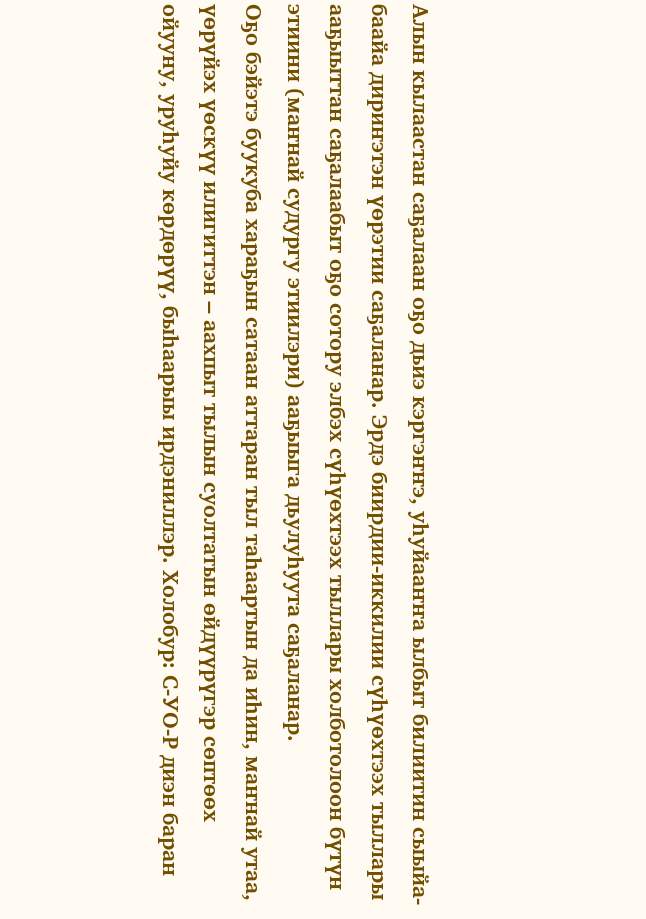Алын кылаастан саҕалаан оҕо дьиэ кэргэҥҥэ, уһуйааҥҥа ылбыт билиитин сыыйа-баайа дириҥэтэн үөрэтии саҕаланар. Эрдэ биирдии-иккилии сүһүөхтээх тыллары ааҕыыттан саҕалаабыт оҕо сотору элбэх сүһүөхтээх тыллары холботолоон бүтүн этиини (маҥнай судургу этиилэри) ааҕыыга дьулуһуута саҕаланар.
Оҕо бэйэтэ буукуба хараҕын сатаан аттаран тыл таһаартын да иһин, маҥнай утаа, үөрүйэх үөскүү илигиттэн ‒ аахпыт тылын суолтатын өйдүүрүгэр сөптөөх ойууну, уруһуйу көрдөрүү, быһаарыы ирдэниллэр. Холобур: С-УО-Р диэн баран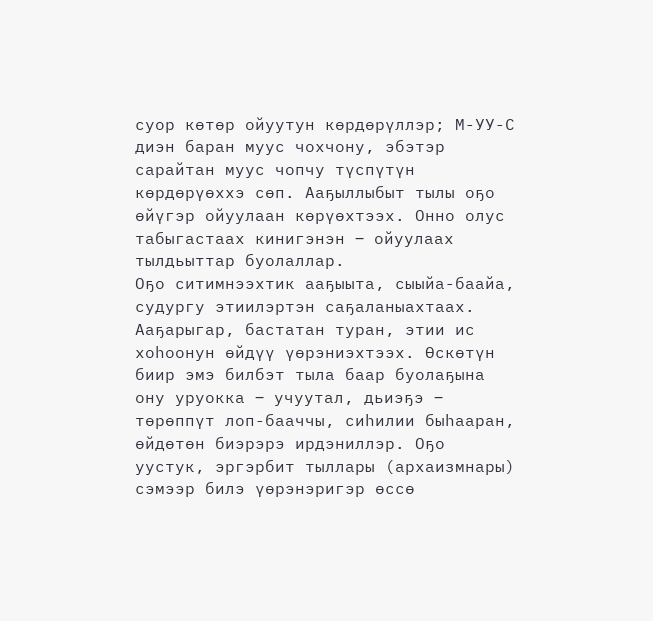суор көтөр ойуутун көрдөрүллэр; М-УУ-С диэн баран муус чохчону, эбэтэр сарайтан муус чопчу түспүтүн көрдөрүөххэ сөп. Ааҕыллыбыт тылы оҕо өйүгэр ойуулаан көрүөхтээх. Онно олус табыгастаах кинигэнэн ‒ ойуулаах тылдьыттар буолаллар.
Оҕо ситимнээхтик ааҕыыта, сыыйа-баайа, судургу этиилэртэн саҕаланыахтаах. Ааҕарыгар, бастатан туран, этии ис хоһоонун өйдүү үөрэниэхтээх. Өскөтүн биир эмэ билбэт тыла баар буолаҕына ону уруокка ‒ учуутал, дьиэҕэ ‒ төрөппүт лоп-бааччы, сиһилии быһааран, өйдөтөн биэрэрэ ирдэниллэр. Оҕо уустук, эргэрбит тыллары (архаизмнары) сэмээр билэ үөрэнэригэр өссө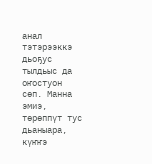анал тэтэрээккэ дьоҕус тылдьыс да оҥостуон сөп. Манна эмиэ, төрөппүт тус дьаныара, күҥҥэ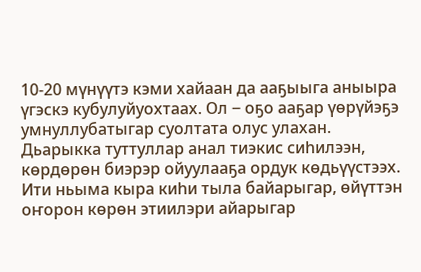10-20 мүнүүтэ кэми хайаан да ааҕыыга аныыра үгэскэ кубулуйуохтаах. Ол ‒ оҕо ааҕар үөрүйэҕэ умнуллубатыгар суолтата олус улахан. Дьарыкка туттуллар анал тиэкис сиһилээн, көрдөрөн биэрэр ойуулааҕа ордук көдьүүстээх. Ити ньыма кыра киһи тыла байарыгар, өйүттэн оҥорон көрөн этиилэри айарыгар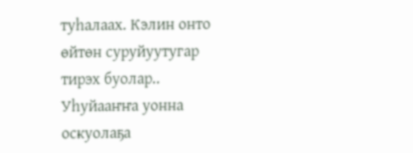туһалаах. Кэлин онто өйтөн суруйуутугар тирэх буолар..
Уһуйааҥҥа уонна оскуолаҕа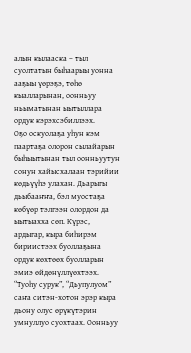алын кылааска ‒ тыл суолтатын быһаарыы уонна ааҕыы үөрэҕэ, төһө кыалларынан, оонньуу ньыматынан ыытыллара ордук кэрэхсэбиллээх.
Оҕо оскуолаҕа уһун кэм паартаҕа олорон сылайарын быһыытынан тыл оонньуутун сонун хайысхалаан тэрийии көдьүүһэ улахан. Дьарыгы дьыбааҥҥа, бэл муостаҕа көбүөр тэлгээн олордон да ыытыахха сөп. Күрэс, ардыгар, кыра биһирэм бириистээх буоллаҕына ордук көхтөөх буолларын эмиэ өйдөнүллүөхтээх. “Туоһу сурук”, “Дьупулуом” саҥа ситэн-хотон эрэр кыра дьону олус өрүкүтэрин умнуллуо суохтаах. Оонньуу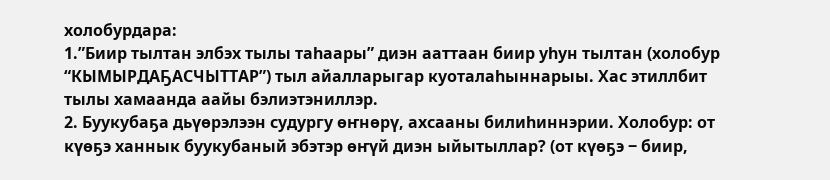холобурдара:
1.”Биир тылтан элбэх тылы таһаары” диэн ааттаан биир уһун тылтан (холобур “КЫМЫРДАҔАСЧЫТТАР”) тыл айалларыгар куоталаһыннарыы. Хас этиллбит тылы хамаанда аайы бэлиэтэниллэр.
2. Буукубаҕа дьүөрэлээн судургу өҥнөрү, ахсааны билиһиннэрии. Холобур: от күөҕэ ханнык буукубаный эбэтэр өҥүй диэн ыйытыллар? (от күөҕэ ‒ биир,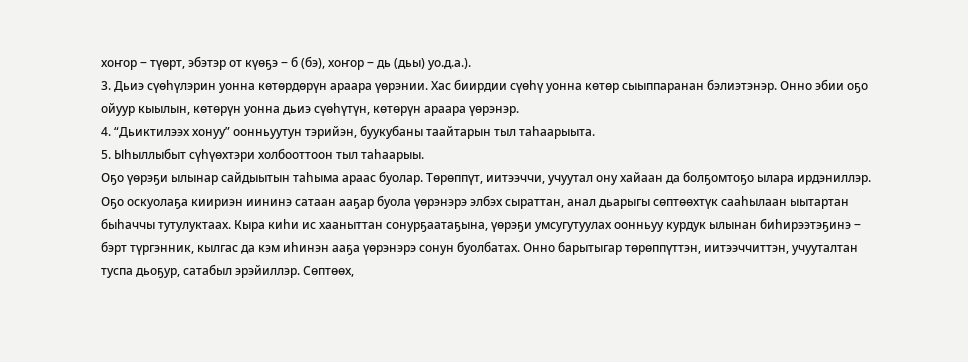хоҥор ‒ түөрт, эбэтэр от күөҕэ ‒ б (бэ), хоҥор ‒ дь (дьы) уо.д.а.).
3. Дьиэ сүөһүлэрин уонна көтөрдөрүн араара үөрэнии. Хас биирдии сүөһү уонна көтөр сыыппаранан бэлиэтэнэр. Онно эбии оҕо ойуур кыылын, көтөрүн уонна дьиэ сүөһүтүн, көтөрүн араара үөрэнэр.
4. “Дьиктилээх хонуу” оонньуутун тэрийэн, буукубаны таайтарын тыл таһаарыыта.
5. Ыһыллыбыт сүһүөхтэри холбооттоон тыл таһаарыы.
Оҕо үөрэҕи ылынар сайдыытын таһыма араас буолар. Төрөппүт, иитээччи, учуутал ону хайаан да болҕомтоҕо ылара ирдэниллэр.
Оҕо оскуолаҕа киириэн иининэ сатаан ааҕар буола үөрэнэрэ элбэх сыраттан, анал дьарыгы сөптөөхтүк сааһылаан ыытартан быһаччы тутулуктаах. Кыра киһи ис хааныттан сонурҕаатаҕына, үөрэҕи умсугутуулах оонньуу курдук ылынан биһирээтэҕинэ ‒ бэрт түргэнник, кылгас да кэм иһинэн ааҕа үөрэнэрэ сонун буолбатах. Онно барытыгар төрөппүттэн, иитээччиттэн, учууталтан туспа дьоҕур, сатабыл эрэйиллэр. Сөптөөх,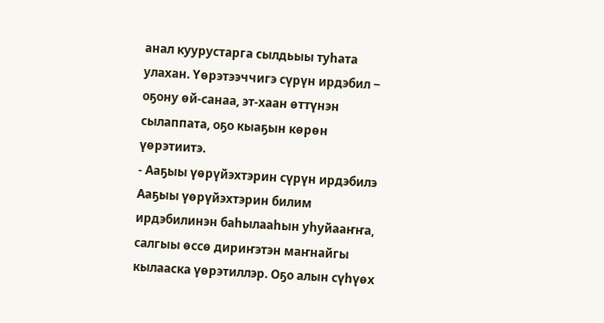анал куурустарга сылдьыы туһата улахан. Үөрэтээччигэ сүрүн ирдэбил ‒ оҕону өй-санаа, эт-хаан өттүнэн сылаппата, оҕо кыаҕын көрөн үөрэтиитэ.
- Ааҕыы үөрүйэхтэрин сүрүн ирдэбилэ
Ааҕыы үөрүйэхтэрин билим ирдэбилинэн баһылааһын уһуйааҥҥа, салгыы өссө дириҥэтэн маҥнайгы кылааска үөрэтиллэр. Оҕо алын сүһүөх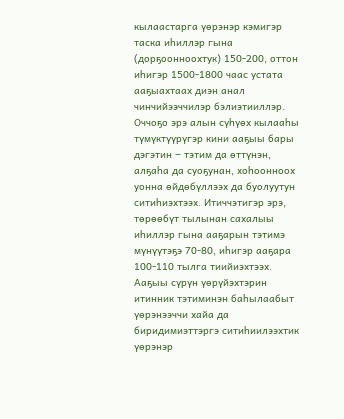кылаастарга үөрэнэр кэмигэр таска иһиллэр гына (дорҕоонноохтук) 150-200, оттон иһигэр 1500-1800 чаас устата ааҕыахтаах диэн анал чинчийээччилэр бэлиэтииллэр. Оччоҕо эрэ алын сүһүөх кылааһы түмүктүүрүгэр кини ааҕыы бары дэгэтин ‒ тэтим да өттүнэн, алҕаһа да суоҕунан, хоһоонноох уонна өйдөбүллээх да буолуутун ситиһиэхтээх. Итиччэтигэр эрэ, төрөөбүт тылынан сахалыы иһиллэр гына ааҕарын тэтимэ мүнүүтэҕэ 70-80, иһигэр ааҕара 100-110 тылга тиийиэхтээх. Ааҕыы сүрүн үөрүйэхтэрин итинник тэтиминэн баһылаабыт үөрэнээччи хайа да биридимиэттэргэ ситиһиилээхтик үөрэнэр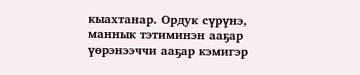кыахтанар. Ордук сүрүнэ, маннык тэтиминэн ааҕар үөрэнээччи ааҕар кэмигэр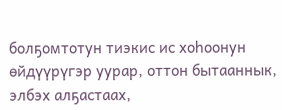болҕомтотун тиэкис ис хоһоонун өйдүүрүгэр уурар, оттон бытааннык, элбэх алҕастаах,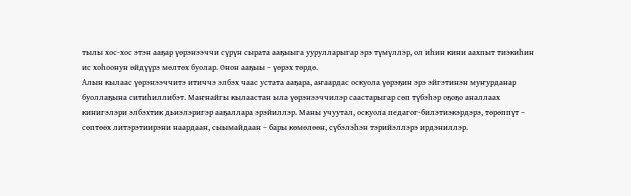тылы хос-хос этэн ааҕар үөрэнээччи сүрүн сырата ааҕыыга уурулларыгар эрэ түмүллэр, ол иһин кини аахпыт тиэкиһин ис хоһоонун өйдүүрэ мөлтөх буолар. Онон ааҕыы ‒ үөрэх төрдө.
Алын кылаас үөрэнээччитэ итиччэ элбэх чаас устата ааҕара, аҥаардас оскуола үөрэҕин эрэ эйгэтинэн муҥурданар буоллаҕына ситиһиллибэт. Маҥнайгы кылаастан ыла үөрэнээччилэр саастарыгар сөп түбэһэр оҕоҕо аналлаах кинигэлэри элбэхтик дьиэлэригэр ааҕаллара эрэйиллэр. Маны учуутал, оскуола педагог-билэтиэкэрдэрэ, төрөппүт ‒ сөптөөх литэрэтиирэни наардаан, сыымайдаан ‒ бары көмөлөөн, сүбэлэһэн тэрийэллэрэ ирдэниллэр.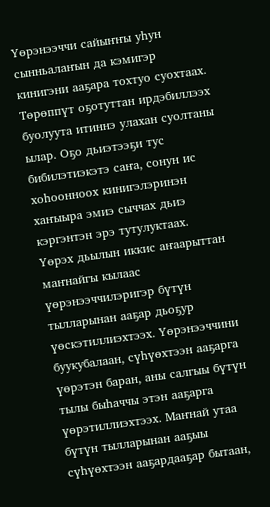Үөрэнээччи сайыҥҥы уһун сынньалаҥын да кэмигэр кинигэни ааҕара тохтуо суохтаах. Төрөппүт оҕотуттан ирдэбиллээх буолуута итиннэ улахан суолтаны ылар. Оҕо дьиэтээҕи тус бибилэтиэкэтэ саҥа, сонун ис хоһоонноох кинигэлэринэн хаҥыыра эмиэ сыччах дьиэ кэргэнтэн эрэ тутулуктаах.
Үөрэх дьылын иккис аҥаарыттан маҥнайгы кылаас үөрэнээччилэригэр бүтүн тылларынан ааҕар дьоҕур үөскэтиллиэхтээх. Үөрэнээччини буукубалаан, сүһүөхтээн ааҕарга үөрэтэн баран, аны салгыы бүтүн тылы быһаччы этэн ааҕарга үөрэтиллиэхтээх. Маҥнай утаа бүтүн тылларынан ааҕыы сүһүөхтээн ааҕардааҕар бытаан,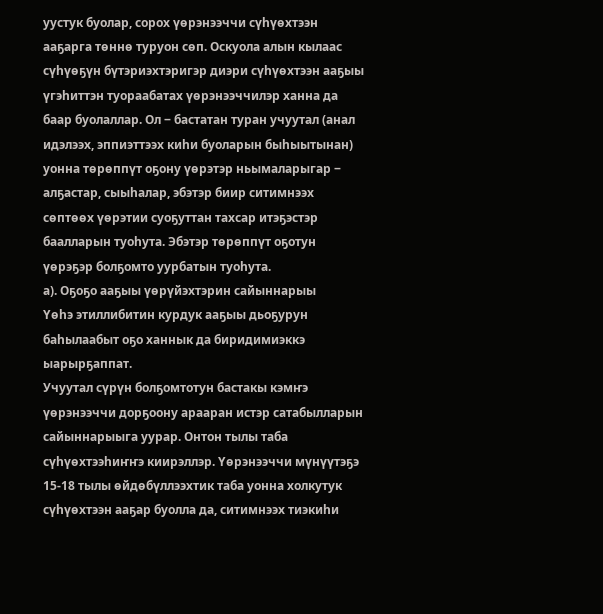уустук буолар, сорох үөрэнээччи сүһүөхтээн ааҕарга төннө туруон сөп. Оскуола алын кылаас сүһүөҕүн бүтэриэхтэригэр диэри сүһүөхтээн ааҕыы үгэһиттэн туораабатах үөрэнээччилэр ханна да баар буолаллар. Ол ‒ бастатан туран учуутал (анал идэлээх, эппиэттээх киһи буоларын быһыытынан) уонна төрөппүт оҕону үөрэтэр ньымаларыгар ‒ алҕастар, сыыһалар, эбэтэр биир ситимнээх сөптөөх үөрэтии суоҕуттан тахсар итэҕэстэр баалларын туоһута. Эбэтэр төрөппүт оҕотун үөрэҕэр болҕомто уурбатын туоһута.
а). Оҕоҕо ааҕыы үөрүйэхтэрин сайыннарыы
Үөһэ этиллибитин курдук ааҕыы дьоҕурун баһылаабыт оҕо ханнык да биридимиэккэ ыарырҕаппат.
Учуутал сүрүн болҕомтотун бастакы кэмҥэ үөрэнээччи дорҕоону арааран истэр сатабылларын сайыннарыыга уурар. Онтон тылы таба сүһүөхтээһиҥҥэ киирэллэр. Үөрэнээччи мүнүүтэҕэ 15-18 тылы өйдөбүллээхтик таба уонна холкутук сүһүөхтээн ааҕар буолла да, ситимнээх тиэкиһи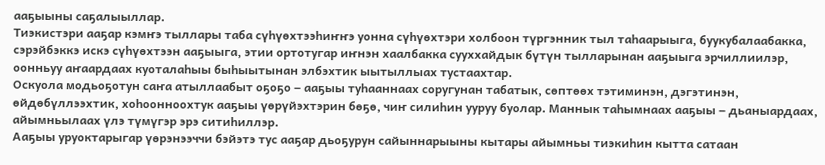ааҕыыны саҕалыыллар.
Тиэкистэри ааҕар кэмҥэ тыллары таба сүһүөхтээһиҥҥэ уонна сүһүөхтэри холбоон түргэнник тыл таһаарыыга, буукубалаабакка, сэрэйбэккэ искэ сүһүөхтээн ааҕыыга, этии ортотугар иҥнэн хаалбакка сууххайдык бүтүн тылларынан ааҕыыга эрчиллиилэр, оонньуу аҥаардаах куоталаһыы быһыытынан элбэхтик ыытыллыах тустаахтар.
Оскуола модьоҕотун саҥа атыллаабыт оҕоҕо ‒ ааҕыы туһааннаах соругунан табатык, сөптөөх тэтиминэн, дэгэтинэн, өйдөбүллээхтик, хоһоонноохтук ааҕыы үөрүйэхтэрин бөҕө, чиҥ силиһин ууруу буолар. Маннык таһымнаах ааҕыы ‒ дьаныардаах, айымньылаах үлэ түмүгэр эрэ ситиһиллэр.
Ааҕыы уруоктарыгар үөрэнээччи бэйэтэ тус ааҕар дьоҕурун сайыннарыыны кытары айымньы тиэкиһин кытта сатаан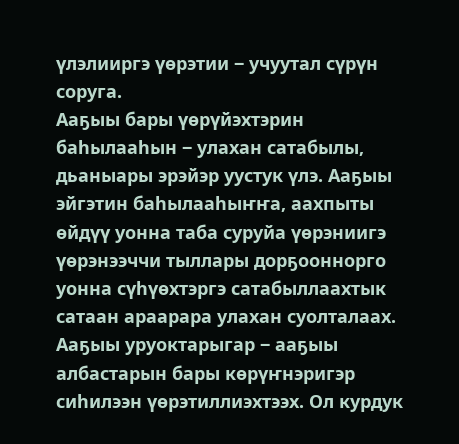үлэлииргэ үөрэтии ‒ учуутал сүрүн соруга.
Ааҕыы бары үөрүйэхтэрин баһылааһын ‒ улахан сатабылы, дьаныары эрэйэр уустук үлэ. Ааҕыы эйгэтин баһылааһыҥҥа, аахпыты өйдүү уонна таба суруйа үөрэниигэ үөрэнээччи тыллары дорҕооннорго уонна сүһүөхтэргэ сатабыллаахтык сатаан араарара улахан суолталаах.
Ааҕыы уруоктарыгар ‒ ааҕыы албастарын бары көрүҥнэригэр сиһилээн үөрэтиллиэхтээх. Ол курдук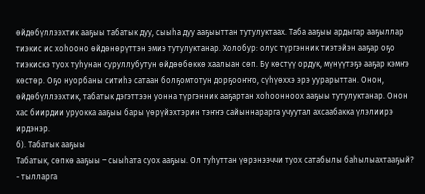өйдөбүллээхтик ааҕыы табатык дуу, сыыһа дуу ааҕыыттан тутулуктаах. Таба ааҕыы ардыгар ааҕыллар тиэкис ис хоһооно өйдөнөрүттэн эмиэ тутулуктанар. Холобур: олус түргэнник тиэтэйэн ааҕар оҕо тиэкискэ туох туһунан суруллубутун өйдөөбөккө хаалыан сөп. Бу көстүү ордук, мүнүүтэҕэ ааҕар кэмҥэ көстөр. Оҕо нуорбаны ситиһэ сатаан болҕомтотун дорҕооҥҥо, сүһүөххэ эрэ уурарыттан. Онон, өйдөбүллээхтик, табатык дэгэттээн уонна түргэнник ааҕартан хоһоонноох ааҕыы тутулуктанар. Онон хас биирдии уруокка ааҕыы бары үөрүйэхтэрин тэҥҥэ сайыннарарга учуутал ахсаабакка үлэлиирэ ирдэнэр.
б). Табатык ааҕыы
Табатык, сөпкө ааҕыы ‒ сыыһата суох ааҕыы. Ол туһуттан үөрэнээччи туох сатабылы баһылыахтааҕый?
- тылларга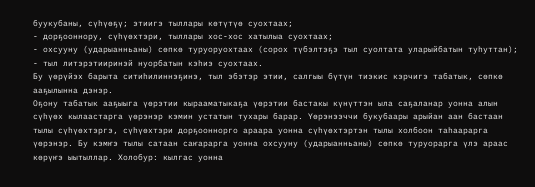буукубаны, сүһүөҕү; этиигэ тыллары көтүтүө суохтаах;
- дорҕооннору, сүһүөхтэри, тыллары хос-хос хатылыа суохтаах;
- охсууну (ударыанньаны) сөпкө туруоруохтаах (сорох түбэлтэҕэ тыл суолтата уларыйбатын туһуттан);
- тыл литэрэтииринэй нуорбатын кэһиэ суохтаах.
Бу үөрүйэх барыта ситиһилиннэҕинэ, тыл эбэтэр этии, салгыы бүтүн тиэкис кэрчигэ табатык, сөпкө ааҕылынна дэнэр.
Оҕону табатык ааҕыыга үөрэтии кырааматыкаҕа үөрэтии бастакы күнүттэн ыла саҕаланар уонна алын сүһүөх кылаастарга үөрэнэр кэмин устатын тухары барар. Үөрэнээччи букубаары арыйан аан бастаан тылы сүһүөхтэргэ, сүһүөхтэри дорҕооннорго араара уонна сүһүөхтэртэн тылы холбоон таһаарарга үөрэнэр. Бу кэмҥэ тылы сатаан саҥарарга уонна охсууну (ударыанньаны) сөпкө туруорарга үлэ араас көрүҥэ ыытыллар. Холобур: кылгас уонна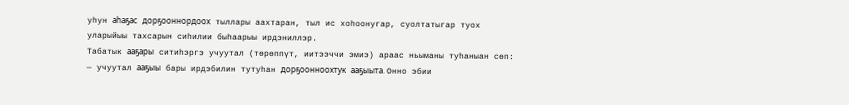уһун аһаҕас дорҕооннордоох тыллары аахтаран, тыл ис хоһоонугар, суолтатыгар туох уларыйыы тахсарын сиһилии быһаарыы ирдэниллэр.
Табатык ааҕары ситиһэргэ учуутал (төрөппүт, иитээччи эмиэ) араас ньыманы туһаныан сөп:
— учуутал ааҕыы бары ирдэбилин тутуһан дорҕоонноохтук ааҕыыта. Онно эбии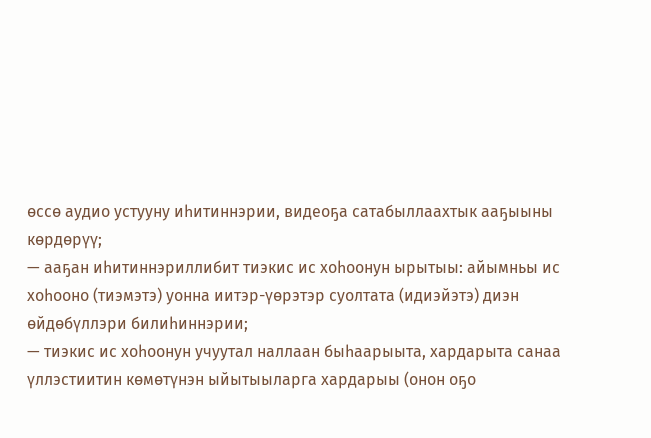өссө аудио устууну иһитиннэрии, видеоҕа сатабыллаахтык ааҕыыны көрдөрүү;
— ааҕан иһитиннэриллибит тиэкис ис хоһоонун ырытыы: айымньы ис хоһооно (тиэмэтэ) уонна иитэр-үөрэтэр суолтата (идиэйэтэ) диэн өйдөбүллэри билиһиннэрии;
— тиэкис ис хоһоонун учуутал наллаан быһаарыыта, хардарыта санаа үллэстиитин көмөтүнэн ыйытыыларга хардарыы (онон оҕо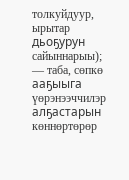толкуйдуур, ырытар дьоҕурун сайыннарыы);
— таба, сөпкө ааҕыыга үөрэнээччилэр алҕастарын көннөртөрөр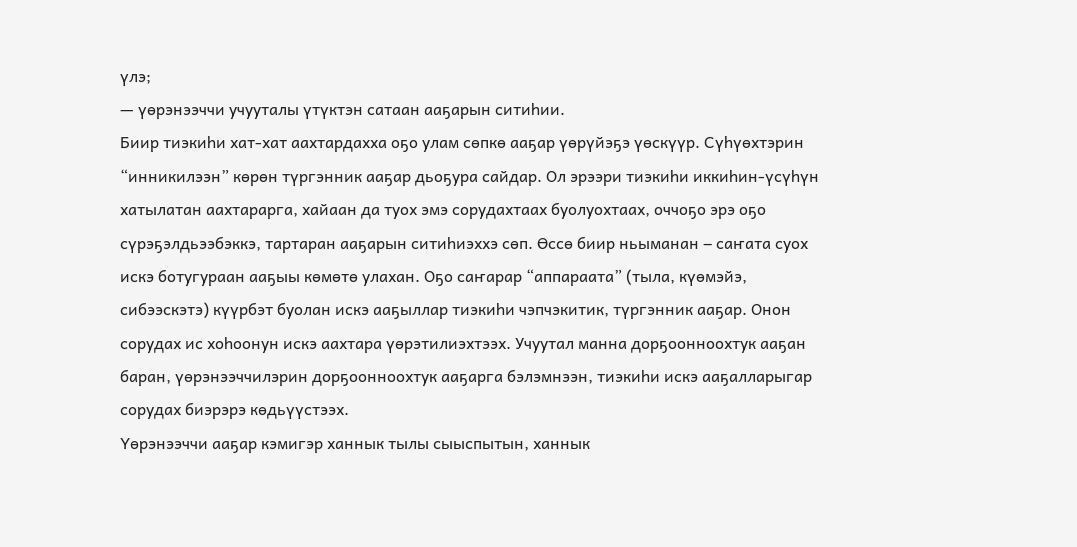үлэ;
— үөрэнээччи учууталы үтүктэн сатаан ааҕарын ситиһии.
Биир тиэкиһи хат-хат аахтардахха оҕо улам сөпкө ааҕар үөрүйэҕэ үөскүүр. Сүһүөхтэрин “инникилээн” көрөн түргэнник ааҕар дьоҕура сайдар. Ол эрээри тиэкиһи иккиһин-үсүһүн хатылатан аахтарарга, хайаан да туох эмэ сорудахтаах буолуохтаах, оччоҕо эрэ оҕо сүрэҕэлдьээбэккэ, тартаран ааҕарын ситиһиэххэ сөп. Өссө биир ньыманан ‒ саҥата суох искэ ботугураан ааҕыы көмөтө улахан. Оҕо саҥарар “аппараата” (тыла, күөмэйэ, сибээскэтэ) күүрбэт буолан искэ ааҕыллар тиэкиһи чэпчэкитик, түргэнник ааҕар. Онон сорудах ис хоһоонун искэ аахтара үөрэтилиэхтээх. Учуутал манна дорҕоонноохтук ааҕан баран, үөрэнээччилэрин дорҕоонноохтук ааҕарга бэлэмнээн, тиэкиһи искэ ааҕалларыгар сорудах биэрэрэ көдьүүстээх.
Үөрэнээччи ааҕар кэмигэр ханнык тылы сыыспытын, ханнык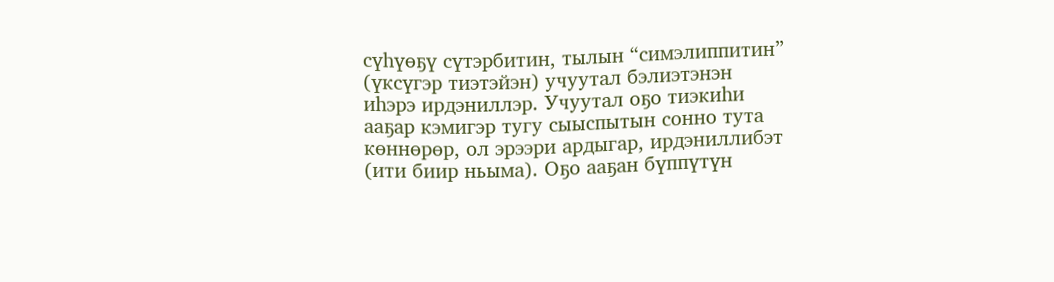сүһүөҕү сүтэрбитин, тылын “симэлиппитин” (үксүгэр тиэтэйэн) учуутал бэлиэтэнэн иһэрэ ирдэниллэр. Учуутал оҕо тиэкиһи ааҕар кэмигэр тугу сыыспытын сонно тута көннөрөр, ол эрээри ардыгар, ирдэниллибэт (ити биир ньыма). Оҕо ааҕан бүппүтүн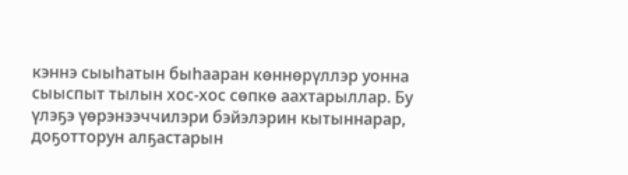кэннэ сыыһатын быһааран көннөрүллэр уонна сыыспыт тылын хос-хос сөпкө аахтарыллар. Бу үлэҕэ үөрэнээччилэри бэйэлэрин кытыннарар, доҕотторун алҕастарын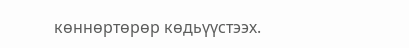көннөртөрөр көдьүүстээх.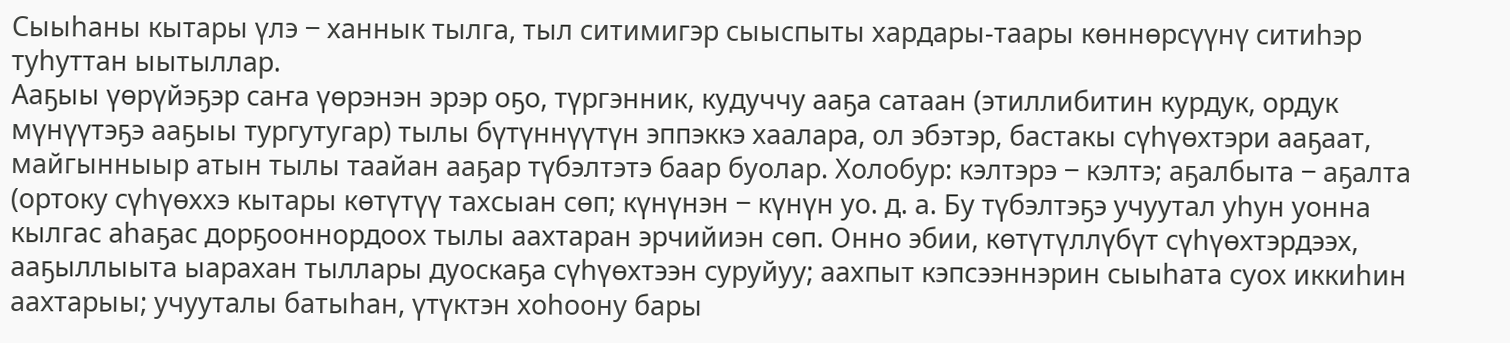Сыыһаны кытары үлэ ‒ ханнык тылга, тыл ситимигэр сыыспыты хардары-таары көннөрсүүнү ситиһэр туһуттан ыытыллар.
Ааҕыы үөрүйэҕэр саҥа үөрэнэн эрэр оҕо, түргэнник, кудуччу ааҕа сатаан (этиллибитин курдук, ордук мүнүүтэҕэ ааҕыы тургутугар) тылы бүтүннүүтүн эппэккэ хаалара, ол эбэтэр, бастакы сүһүөхтэри ааҕаат, майгынныыр атын тылы таайан ааҕар түбэлтэтэ баар буолар. Холобур: кэлтэрэ ‒ кэлтэ; аҕалбыта ‒ аҕалта (ортоку сүһүөххэ кытары көтүтүү тахсыан сөп; күнүнэн ‒ күнүн уо. д. а. Бу түбэлтэҕэ учуутал уһун уонна кылгас аһаҕас дорҕооннордоох тылы аахтаран эрчийиэн сөп. Онно эбии, көтүтүллүбүт сүһүөхтэрдээх, ааҕыллыыта ыарахан тыллары дуоскаҕа сүһүөхтээн суруйуу; аахпыт кэпсээннэрин сыыһата суох иккиһин аахтарыы; учууталы батыһан, үтүктэн хоһоону бары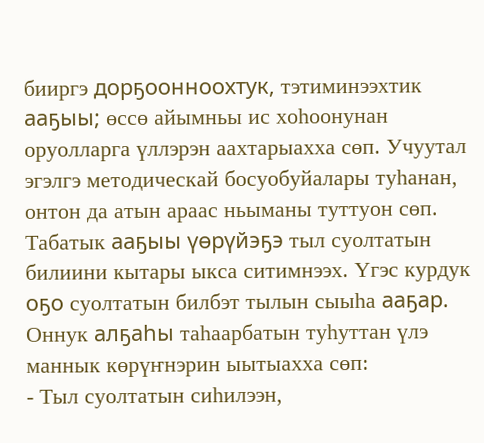бииргэ дорҕоонноохтук, тэтиминээхтик ааҕыы; өссө айымньы ис хоһоонунан оруолларга үллэрэн аахтарыахха сөп. Учуутал эгэлгэ методическай босуобуйалары туһанан, онтон да атын араас ньыманы туттуон сөп.
Табатык ааҕыы үөрүйэҕэ тыл суолтатын билиини кытары ыкса ситимнээх. Үгэс курдук оҕо суолтатын билбэт тылын сыыһа ааҕар. Оннук алҕаһы таһаарбатын туһуттан үлэ маннык көрүҥнэрин ыытыахха сөп:
- Тыл суолтатын сиһилээн,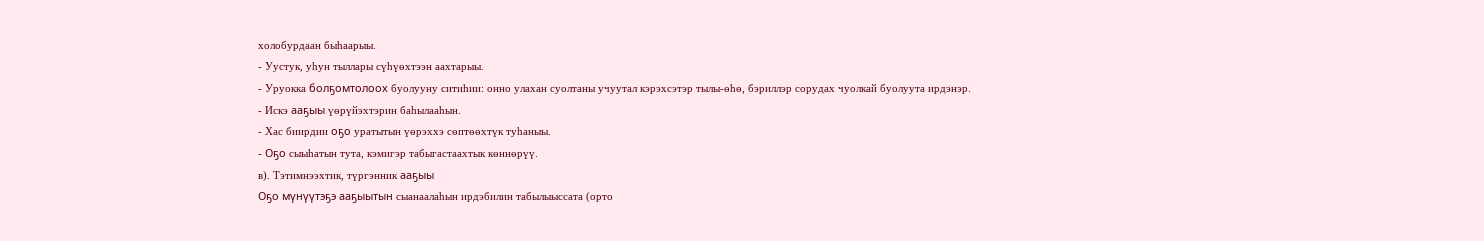холобурдаан быһаарыы.
- Уустук, уһун тыллары сүһүөхтээн аахтарыы.
- Уруокка болҕомтолоох буолууну ситиһии: онно улахан суолтаны учуутал кэрэхсэтэр тылы-өһө, бэриллэр сорудах чуолкай буолуута ирдэнэр.
- Искэ ааҕыы үөрүйэхтэрин баһылааһын.
- Хас биирдии оҕо уратытын үөрэххэ сөптөөхтүк туһаныы.
- Оҕо сыыһатын тута, кэмигэр табыгастаахтык көннөрүү.
в). Тэтимнээхтик, түргэнник ааҕыы
Оҕо мүнүүтэҕэ ааҕыытын сыанаалаһын ирдэбилин табылыыссата (орто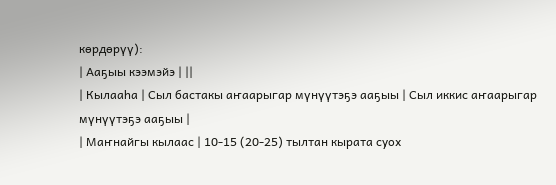көрдөрүү):
| Ааҕыы кээмэйэ | ||
| Кылааһа | Сыл бастакы аҥаарыгар мүнүүтэҕэ ааҕыы | Сыл иккис аҥаарыгар мүнүүтэҕэ ааҕыы |
| Маҥнайгы кылаас | 10-15 (20-25) тылтан кырата суох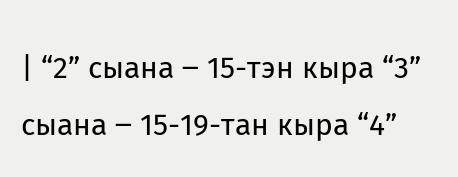| “2” сыана ‒ 15-тэн кыра “3” сыана ‒ 15-19-тан кыра “4”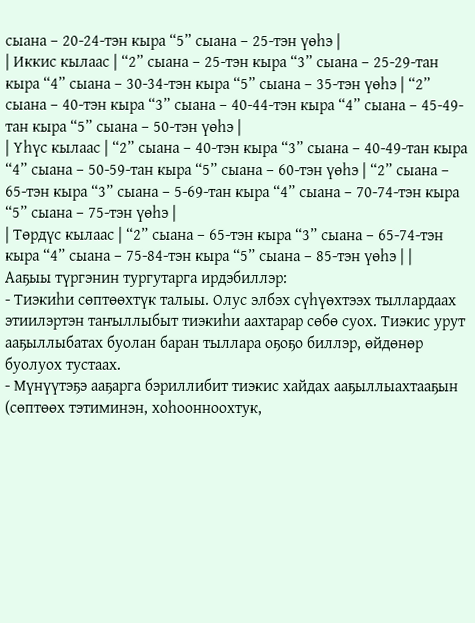сыана ‒ 20-24-тэн кыра “5” сыана ‒ 25-тэн үөһэ |
| Иккис кылаас | “2” сыана ‒ 25-тэн кыра “3” сыана ‒ 25-29-тан кыра “4” сыана ‒ 30-34-тэн кыра “5” сыана ‒ 35-тэн үөһэ | “2” сыана ‒ 40-тэн кыра “3” сыана ‒ 40-44-тэн кыра “4” сыана ‒ 45-49-тан кыра “5” сыана ‒ 50-тэн үөһэ |
| Үһүс кылаас | “2” сыана ‒ 40-тэн кыра “3” сыана ‒ 40-49-тан кыра “4” сыана ‒ 50-59-тан кыра “5” сыана ‒ 60-тэн үөһэ | “2” сыана ‒ 65-тэн кыра “3” сыана ‒ 5-69-тан кыра “4” сыана ‒ 70-74-тэн кыра “5” сыана ‒ 75-тэн үөһэ |
| Төрдүс кылаас | “2” сыана ‒ 65-тэн кыра “3” сыана ‒ 65-74-тэн кыра “4” сыана ‒ 75-84-тэн кыра “5” сыана ‒ 85-тэн үөһэ | |
Ааҕыы түргэнин тургутарга ирдэбиллэр:
- Тиэкиһи сөптөөхтүк талыы. Олус элбэх сүһүөхтээх тыллардаах этиилэртэн таҥыллыбыт тиэкиһи аахтарар сөбө суох. Тиэкис урут ааҕыллыбатах буолан баран тыллара оҕоҕо биллэр, өйдөнөр буолуох тустаах.
- Мүнүүтэҕэ ааҕарга бэриллибит тиэкис хайдах ааҕыллыахтааҕын (сөптөөх тэтиминэн, хоһоонноохтук,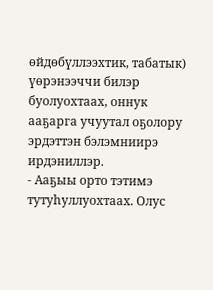өйдөбүллээхтик, табатык) үөрэнээччи билэр буолуохтаах, оннук ааҕарга учуутал оҕолору эрдэттэн бэлэмниирэ ирдэниллэр.
- Ааҕыы орто тэтимэ тутуһуллуохтаах. Олус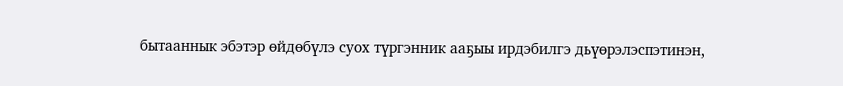бытааннык эбэтэр өйдөбүлэ суох түргэнник ааҕыы ирдэбилгэ дьүөрэлэспэтинэн,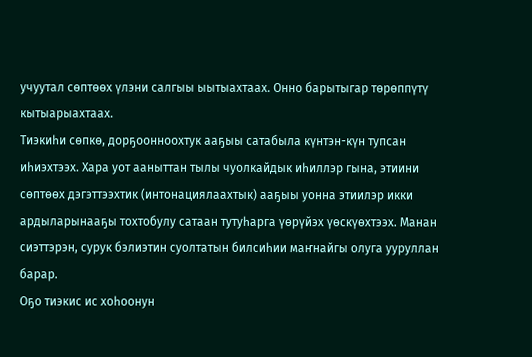учуутал сөптөөх үлэни салгыы ыытыахтаах. Онно барытыгар төрөппүтү кытыарыахтаах.
Тиэкиһи сөпкө, дорҕоонноохтук ааҕыы сатабыла күнтэн-күн тупсан иһиэхтээх. Хара уот ааныттан тылы чуолкайдык иһиллэр гына, этиини сөптөөх дэгэттээхтик (интонациялаахтык) ааҕыы уонна этиилэр икки ардыларынааҕы тохтобулу сатаан тутуһарга үөрүйэх үөскүөхтээх. Манан сиэттэрэн, сурук бэлиэтин суолтатын билсиһии маҥнайгы олуга ууруллан барар.
Оҕо тиэкис ис хоһоонун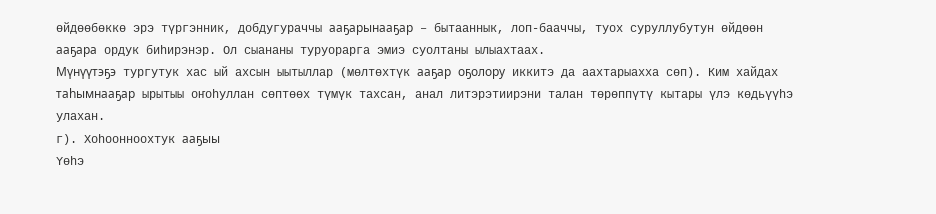өйдөөбөккө эрэ түргэнник, добдугураччы ааҕарынааҕар ‒ бытааннык, лоп-бааччы, туох суруллубутун өйдөөн ааҕара ордук биһирэнэр. Ол сыананы туруорарга эмиэ суолтаны ылыахтаах.
Мүнүүтэҕэ тургутук хас ый ахсын ыытыллар (мөлтөхтүк ааҕар оҕолору иккитэ да аахтарыахха сөп). Ким хайдах таһымнааҕар ырытыы оҥоһуллан сөптөөх түмүк тахсан, анал литэрэтиирэни талан төрөппүтү кытары үлэ көдьүүһэ улахан.
г). Хоһоонноохтук ааҕыы
Үөһэ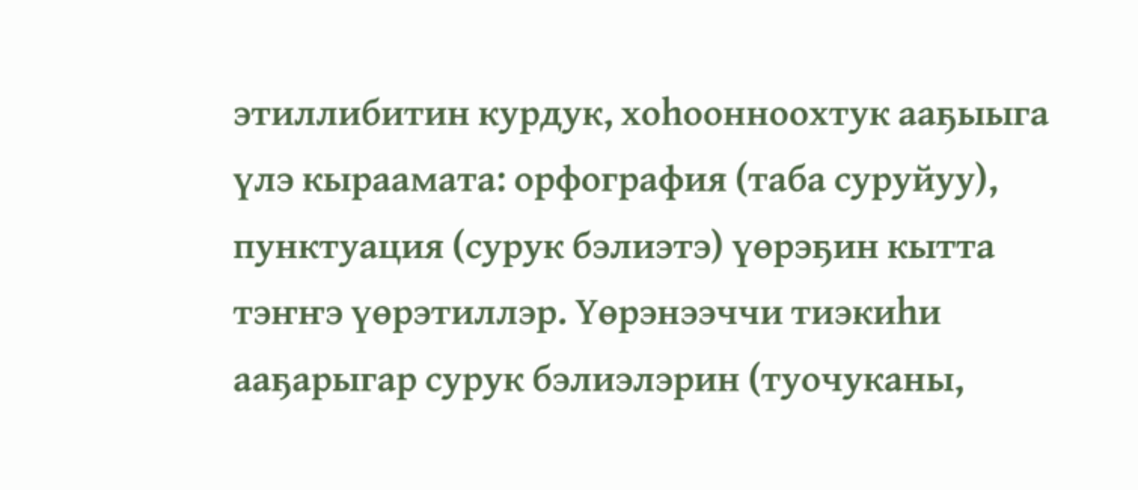этиллибитин курдук, хоһоонноохтук ааҕыыга үлэ кыраамата: орфография (таба суруйуу), пунктуация (сурук бэлиэтэ) үөрэҕин кытта тэҥҥэ үөрэтиллэр. Үөрэнээччи тиэкиһи ааҕарыгар сурук бэлиэлэрин (туочуканы,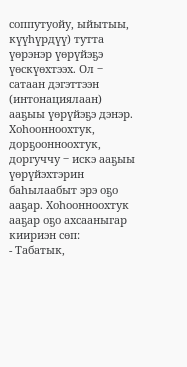соппутуойу, ыйытыы, күүһүрдүү) тутта үөрэнэр үөрүйэҕэ үөскүөхтээх. Ол ‒ сатаан дэгэттээн (интонациялаан) ааҕыы үөрүйэҕэ дэнэр.
Хоһоонноохтук, дорҕоонноохтук, доргуччу ‒ искэ ааҕыы үөрүйэхтэрин баһылаабыт эрэ оҕо ааҕар. Хоһоонноохтук ааҕар оҕо ахсааныгар киириэн сөп:
- Табатык,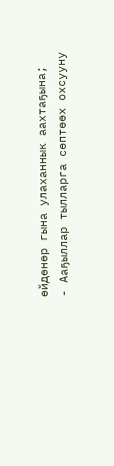өйдөнөр гына улаханнык аахтаҕына;
- Ааҕыллар тылларга сөптөөх охсууну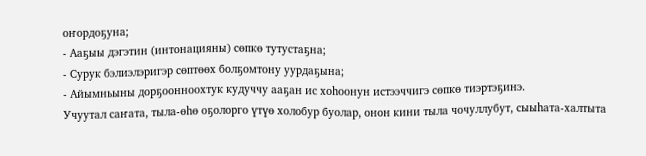оҥордоҕуна;
- Ааҕыы дэгэтин (интонацияны) сөпкө тутустаҕна;
- Сурук бэлиэлэригэр сөптөөх болҕомтону уурдаҕына;
- Айымньыны дорҕоонноохтук кудуччу ааҕан ис хоһоонун истээччигэ сөпкө тиэртэҕинэ.
Учуутал саҥата, тыла-өһө оҕолорго үтүө холобур буолар, онон кини тыла чочуллубут, сыыһата-халтыта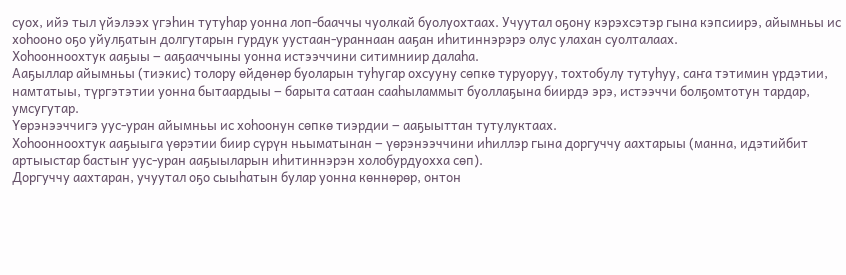суох, ийэ тыл үйэлээх үгэһин тутуһар уонна лоп-бааччы чуолкай буолуохтаах. Учуутал оҕону кэрэхсэтэр гына кэпсиирэ, айымньы ис хоһооно оҕо уйулҕатын долгутарын гурдук уустаан-ураннаан ааҕан иһитиннэрэрэ олус улахан суолталаах.
Хоһоонноохтук ааҕыы ‒ ааҕааччыны уонна истээччини ситимниир далаһа.
Ааҕыллар айымньы (тиэкис) толору өйдөнөр буоларын туһугар охсууну сөпкө туруоруу, тохтобулу тутуһуу, саҥа тэтимин үрдэтии, намтатыы, түргэтэтии уонна бытаардыы ‒ барыта сатаан сааһыламмыт буоллаҕына биирдэ эрэ, истээччи болҕомтотун тардар, умсугутар.
Үөрэнээччигэ уус-уран айымньы ис хоһоонун сөпкө тиэрдии ‒ ааҕыыттан тутулуктаах.
Хоһоонноохтук ааҕыыга үөрэтии биир сүрүн ньыматынан ‒ үөрэнээччини иһиллэр гына доргуччу аахтарыы (манна, идэтийбит артыыстар бастыҥ уус-уран ааҕыыларын иһитиннэрэн холобурдуохха сөп).
Доргуччу аахтаран, учуутал оҕо сыыһатын булар уонна көннөрөр, онтон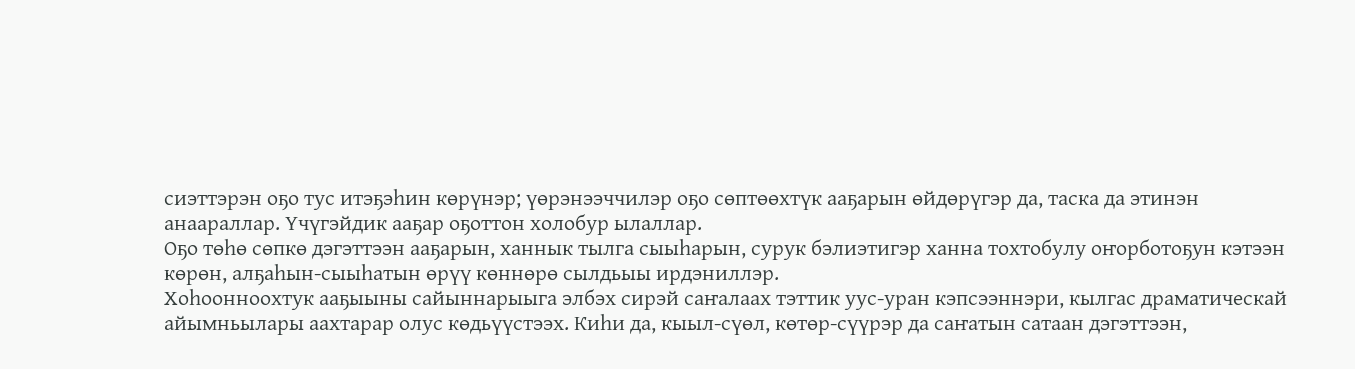сиэттэрэн оҕо тус итэҕэһин көрүнэр; үөрэнээччилэр оҕо сөптөөхтүк ааҕарын өйдөрүгэр да, таска да этинэн анаараллар. Үчүгэйдик ааҕар оҕоттон холобур ылаллар.
Оҕо төһө сөпкө дэгэттээн ааҕарын, ханнык тылга сыыһарын, сурук бэлиэтигэр ханна тохтобулу оҥорботоҕун кэтээн көрөн, алҕаһын-сыыһатын өрүү көннөрө сылдьыы ирдэниллэр.
Хоһоонноохтук ааҕыыны сайыннарыыга элбэх сирэй саҥалаах тэттик уус-уран кэпсээннэри, кылгас драматическай айымньылары аахтарар олус көдьүүстээх. Киһи да, кыыл-сүөл, көтөр-сүүрэр да саҥатын сатаан дэгэттээн,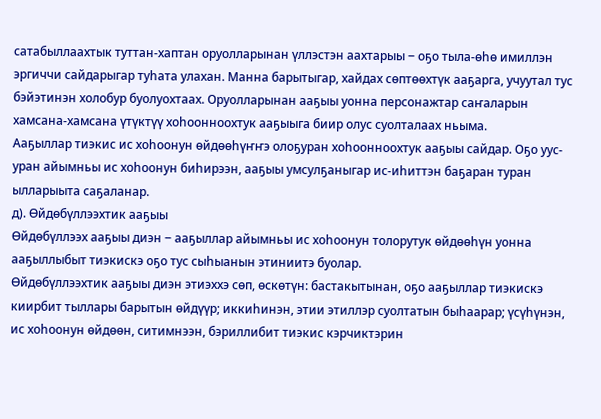сатабыллаахтык туттан-хаптан оруолларынан үллэстэн аахтарыы ‒ оҕо тыла-өһө имиллэн эргиччи сайдарыгар туһата улахан. Манна барытыгар, хайдах сөптөөхтүк ааҕарга, учуутал тус бэйэтинэн холобур буолуохтаах. Оруолларынан ааҕыы уонна персонажтар саҥаларын хамсана-хамсана үтүктүү хоһоонноохтук ааҕыыга биир олус суолталаах ньыма.
Ааҕыллар тиэкис ис хоһоонун өйдөөһүҥҥэ олоҕуран хоһоонноохтук ааҕыы сайдар. Оҕо уус-уран айымньы ис хоһоонун биһирээн, ааҕыы умсулҕаныгар ис-иһиттэн баҕаран туран ылларыыта саҕаланар.
д). Өйдөбүллээхтик ааҕыы
Өйдөбүллээх ааҕыы диэн ‒ ааҕыллар айымньы ис хоһоонун толорутук өйдөөһүн уонна ааҕыллыбыт тиэкискэ оҕо тус сыһыанын этиниитэ буолар.
Өйдөбүллээхтик ааҕыы диэн этиэххэ сөп, өскөтүн: бастакытынан, оҕо ааҕыллар тиэкискэ киирбит тыллары барытын өйдүүр; иккиһинэн, этии этиллэр суолтатын быһаарар; үсүһүнэн, ис хоһоонун өйдөөн, ситимнээн, бэриллибит тиэкис кэрчиктэрин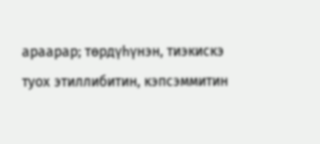араарар; төрдүһүнэн, тиэкискэ туох этиллибитин, кэпсэммитин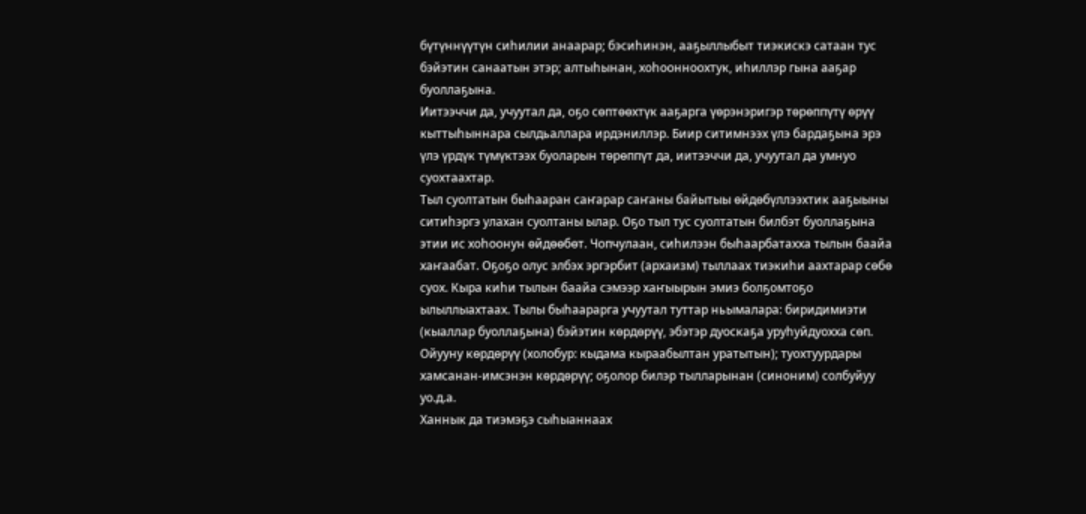бүтүннүүтүн сиһилии анаарар; бэсиһинэн, ааҕыллыбыт тиэкискэ сатаан тус бэйэтин санаатын этэр; алтыһынан, хоһоонноохтук, иһиллэр гына ааҕар буоллаҕына.
Иитээччи да, учуутал да, оҕо сөптөөхтүк ааҕарга үөрэнэригэр төрөппүтү өрүү кыттыһыннара сылдьаллара ирдэниллэр. Биир ситимнээх үлэ бардаҕына эрэ үлэ үрдүк түмүктээх буоларын төрөппүт да, иитээччи да, учуутал да умнуо суохтаахтар.
Тыл суолтатын быһааран саҥарар саҥаны байытыы өйдөбүллээхтик ааҕыыны ситиһэргэ улахан суолтаны ылар. Оҕо тыл тус суолтатын билбэт буоллаҕына этии ис хоһоонун өйдөөбөт. Чопчулаан, сиһилээн быһаарбатахха тылын баайа хаҥаабат. Оҕоҕо олус элбэх эргэрбит (архаизм) тыллаах тиэкиһи аахтарар сөбө суох. Кыра киһи тылын баайа сэмээр хаҥыырын эмиэ болҕомтоҕо ылыллыахтаах. Тылы быһаарарга учуутал туттар ньымалара: биридимиэти (кыаллар буоллаҕына) бэйэтин көрдөрүү, эбэтэр дуоскаҕа уруһуйдуохха сөп. Ойууну көрдөрүү (холобур: кыдама кыраабылтан уратытын); туохтуурдары хамсанан-имсэнэн көрдөрүү; оҕолор билэр тылларынан (синоним) солбуйуу уо.д.а.
Ханнык да тиэмэҕэ сыһыаннаах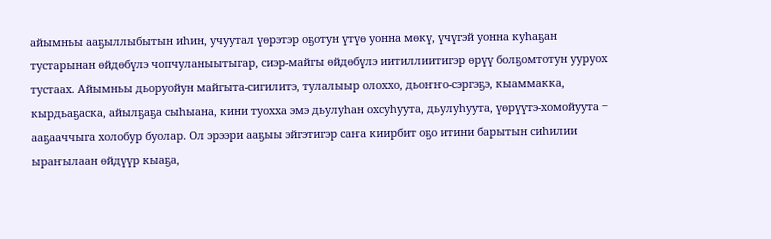айымньы ааҕыллыбытын иһин, учуутал үөрэтэр оҕотун үтүө уонна мөкү, үчүгэй уонна куһаҕан тустарынан өйдөбүлэ чопчуланыытыгар, сиэр-майгы өйдөбүлэ иитиллиитигэр өрүү болҕомтотун ууруох тустаах. Айымньы дьоруойун майгыта-сигилитэ, тулалыыр олоххо, дьоҥҥо-сэргэҕэ, кыаммакка, кырдьаҕаска, айылҕаҕа сыһыана, кини туохха эмэ дьулуһан охсуһуута, дьулуһуута, үөрүүтэ-хомойуута ‒ ааҕааччыга холобур буолар. Ол эрээри ааҕыы эйгэтигэр саҥа киирбит оҕо итини барытын сиһилии ыраҥылаан өйдүүр кыаҕа,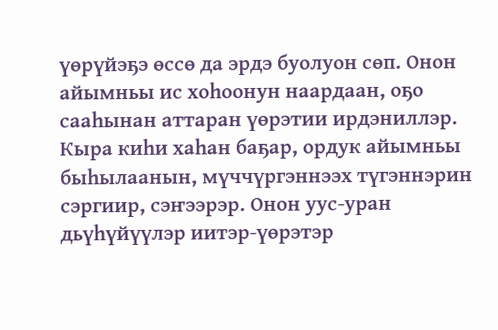үөрүйэҕэ өссө да эрдэ буолуон сөп. Онон айымньы ис хоһоонун наардаан, оҕо сааһынан аттаран үөрэтии ирдэниллэр. Кыра киһи хаһан баҕар, ордук айымньы быһылаанын, мүччүргэннээх түгэннэрин сэргиир, сэҥээрэр. Онон уус-уран дьүһүйүүлэр иитэр-үөрэтэр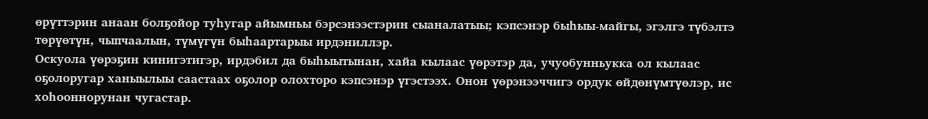өрүттэрин анаан болҕойор туһугар айымньы бэрсэнээстэрин сыаналатыы; кэпсэнэр быһыы-майгы, эгэлгэ түбэлтэ төрүөтүн, чыпчаалын, түмүгүн быһаартарыы ирдэниллэр.
Оскуола үөрэҕин кинигэтигэр, ирдэбил да быһыытынан, хайа кылаас үөрэтэр да, учуобунньукка ол кылаас оҕолоругар ханыылыы саастаах оҕолор олохторо кэпсэнэр үгэстээх. Онон үөрэнээччигэ ордук өйдөнүмтүөлэр, ис хоһооннорунан чугастар.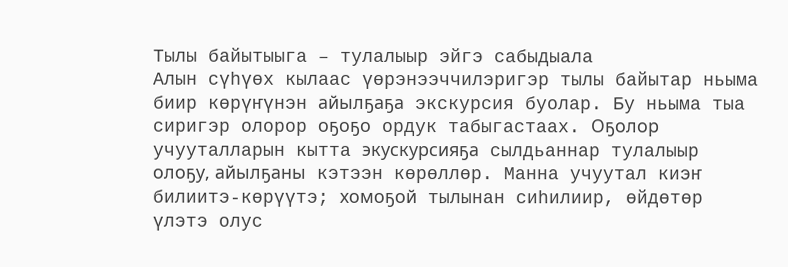Тылы байытыыга ‒ тулалыыр эйгэ сабыдыала
Алын сүһүөх кылаас үөрэнээччилэригэр тылы байытар ньыма биир көрүҥүнэн айылҕаҕа экскурсия буолар. Бу ньыма тыа сиригэр олорор оҕоҕо ордук табыгастаах. Оҕолор учууталларын кытта экускурсияҕа сылдьаннар тулалыыр олоҕу, айылҕаны кэтээн көрөллөр. Манна учуутал киэҥ билиитэ-көрүүтэ; хомоҕой тылынан сиһилиир, өйдөтөр үлэтэ олус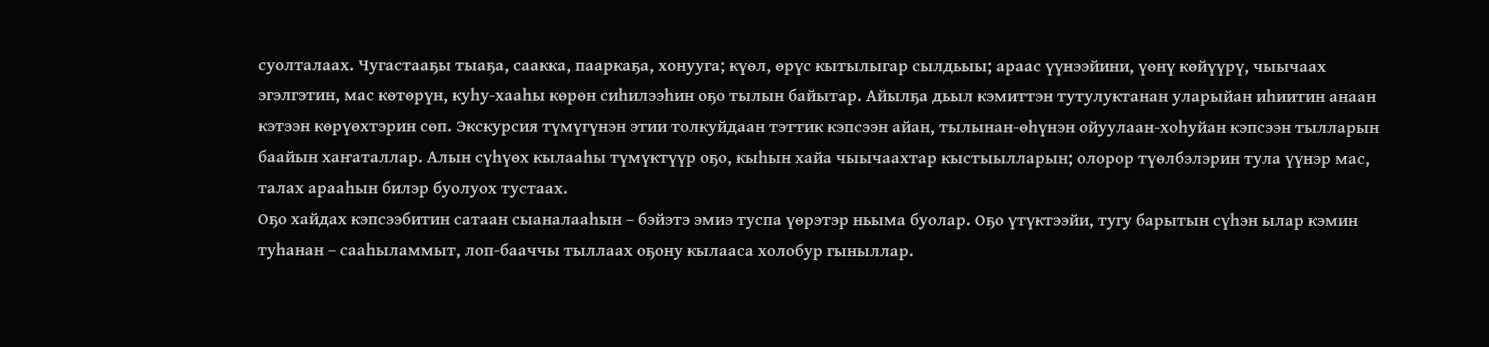суолталаах. Чугастааҕы тыаҕа, саакка, пааркаҕа, хонууга; күөл, өрүс кытылыгар сылдьыы; араас үүнээйини, үөнү көйүүрү, чыычаах эгэлгэтин, мас көтөрүн, куһу-хааһы көрөн сиһилээһин оҕо тылын байытар. Айылҕа дьыл кэмиттэн тутулуктанан уларыйан иһиитин анаан кэтээн көрүөхтэрин сөп. Экскурсия түмүгүнэн этии толкуйдаан тэттик кэпсээн айан, тылынан-өһүнэн ойуулаан-хоһуйан кэпсээн тылларын баайын хаҥаталлар. Алын сүһүөх кылааһы түмүктүүр оҕо, кыһын хайа чыычаахтар кыстыылларын; олорор түөлбэлэрин тула үүнэр мас, талах арааһын билэр буолуох тустаах.
Оҕо хайдах кэпсээбитин сатаан сыаналааһын ‒ бэйэтэ эмиэ туспа үөрэтэр ньыма буолар. Оҕо үтүктээйи, тугу барытын сүһэн ылар кэмин туһанан ‒ сааһыламмыт, лоп-бааччы тыллаах оҕону кылааса холобур гыныллар.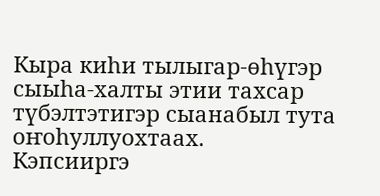Кыра киһи тылыгар-өһүгэр сыыһа-халты этии тахсар түбэлтэтигэр сыанабыл тута оҥоһуллуохтаах.
Кэпсииргэ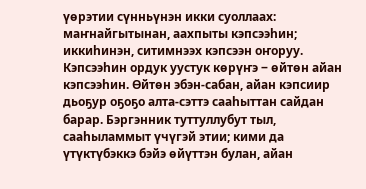үөрэтии сүнньүнэн икки суоллаах: маҥнайгытынан, аахпыты кэпсээһин; иккиһинэн, ситимнээх кэпсээн оҥоруу.
Кэпсээһин ордук уустук көрүҥэ ‒ өйтөн айан кэпсээһин. Өйтөн эбэн-сабан, айан кэпсиир дьоҕур оҕоҕо алта-сэттэ сааһыттан сайдан барар. Бэргэнник туттуллубут тыл, сааһыламмыт үчүгэй этии; кими да үтүктүбэккэ бэйэ өйүттэн булан, айан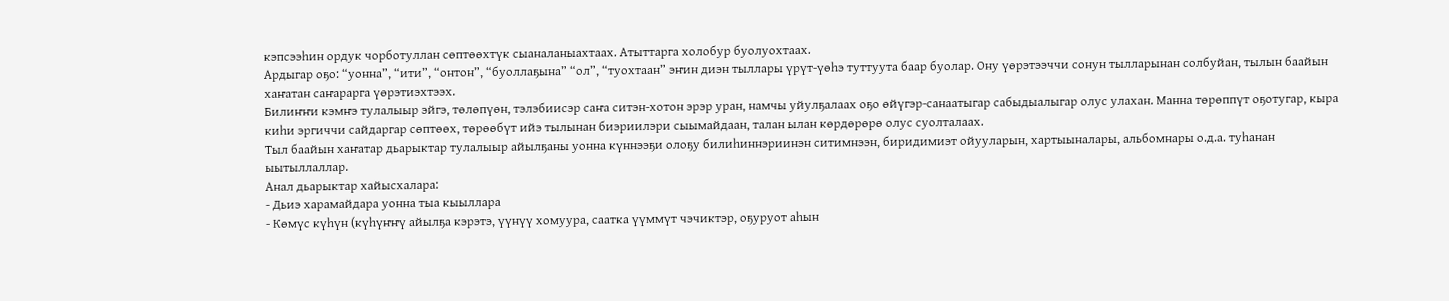кэпсээһин ордук чорботуллан сөптөөхтүк сыаналаныахтаах. Атыттарга холобур буолуохтаах.
Ардыгар оҕо: “уонна”, “ити”, “онтон”, “буоллаҕына” “ол”, “туохтаан” эҥин диэн тыллары үрүт-үөһэ туттуута баар буолар. Ону үөрэтээччи сонун тылларынан солбуйан, тылын баайын хаҥатан саҥарарга үөрэтиэхтээх.
Билиҥҥи кэмҥэ тулалыыр эйгэ, төлөпүөн, тэлэбиисэр саҥа ситэн-хотон эрэр уран, намчы уйулҕалаах оҕо өйүгэр-санаатыгар сабыдыалыгар олус улахан. Манна төрөппүт оҕотугар, кыра киһи эргиччи сайдаргар сөптөөх, төрөөбүт ийэ тылынан биэриилэри сыымайдаан, талан ылан көрдөрөрө олус суолталаах.
Тыл баайын хаҥатар дьарыктар тулалыыр айылҕаны уонна күннээҕи олоҕу билиһиннэриинэн ситимнээн, биридимиэт ойууларын, хартыыналары, альбомнары о.д.а. туһанан ыытыллаллар.
Анал дьарыктар хайысхалара:
- Дьиэ харамайдара уонна тыа кыыллара
- Көмүс күһүн (күһүҥҥү айылҕа кэрэтэ, үүнүү хомуура, саатка үүммүт чэчиктэр, оҕуруот аһын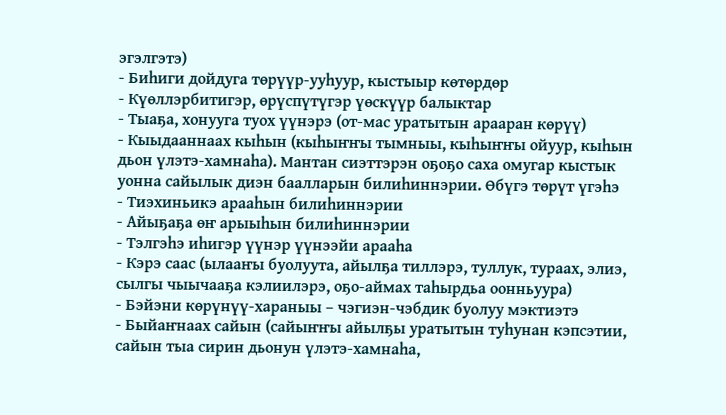эгэлгэтэ)
- Биһиги дойдуга төрүүр-ууһуур, кыстыыр көтөрдөр
- Күөллэрбитигэр, өрүспүтүгэр үөскүүр балыктар
- Тыаҕа, хонууга туох үүнэрэ (от-мас уратытын арааран көрүү)
- Кыыдааннаах кыһын (кыһыҥҥы тымныы, кыһыҥҥы ойуур, кыһын дьон үлэтэ-хамнаһа). Мантан сиэттэрэн оҕоҕо саха омугар кыстык уонна сайылык диэн баалларын билиһиннэрии. Өбүгэ төрүт үгэһэ
- Тиэхиньикэ арааһын билиһиннэрии
- Айыҕаҕа өҥ арыыһын билиһиннэрии
- Тэлгэһэ иһигэр үүнэр үүнээйи арааһа
- Кэрэ саас (ылааҥы буолуута, айылҕа тиллэрэ, туллук, тураах, элиэ, сылгы чыычааҕа кэлиилэрэ, оҕо-аймах таһырдьа оонньуура)
- Бэйэни көрүнүү-хараныы ‒ чэгиэн-чэбдик буолуу мэктиэтэ
- Быйаҥнаах сайын (сайыҥҥы айылҕы уратытын туһунан кэпсэтии, сайын тыа сирин дьонун үлэтэ-хамнаһа,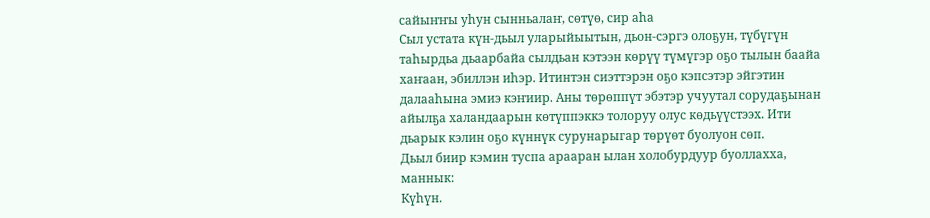сайыҥҥы уһун сынньалаҥ, сөтүө, сир аһа
Сыл устата күн-дьыл уларыйыытын, дьон-сэргэ олоҕун, түбүгүн таһырдьа дьаарбайа сылдьан кэтээн көрүү түмүгэр оҕо тылын баайа хаҥаан, эбиллэн иһэр. Итинтэн сиэттэрэн оҕо кэпсэтэр эйгэтин далааһына эмиэ кэҥиир. Аны төрөппүт эбэтэр учуутал сорудаҕынан айылҕа халандаарын көтүппэккэ толоруу олус көдьүүстээх. Ити дьарык кэлин оҕо күннүк сурунарыгар төрүөт буолуон сөп.
Дьыл биир кэмин туспа арааран ылан холобурдуур буоллахха, маннык:
Күһүн.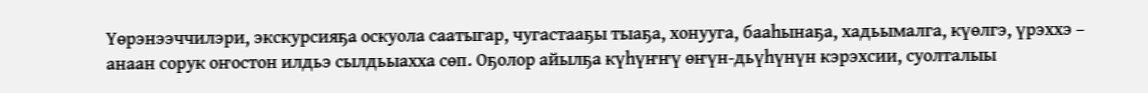Үөрэнээччилэри, экскурсияҕа оскуола саатыгар, чугастааҕы тыаҕа, хонууга, бааһынаҕа, хадьымалга, күөлгэ, үрэххэ ‒ анаан сорук оҥостон илдьэ сылдьыахха сөп. Оҕолор айылҕа күһүҥҥү өҥүн-дьүһүнүн кэрэхсии, суолталыы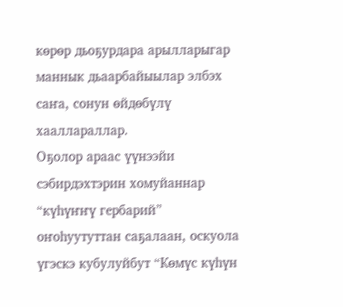көрөр дьоҕурдара арылларыгар маннык дьаарбайыылар элбэх саҥа, сонун өйдөбүлү хааллараллар.
Оҕолор араас үүнээйи сэбирдэхтэрин хомуйаннар “күһүҥҥү гербарий” оҥоһуутуттан саҕалаан, оскуола үгэскэ кубулуйбут “Көмүс күһүн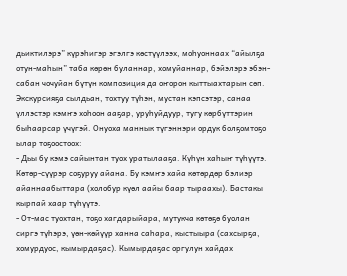дьиктилэрэ” күрэһигэр эгэлгэ көстүүлээх, моһуоннаах “айылҕа отун-маһын” таба көрөн буланнар, хомуйаннар, бэйэлэрэ эбэн-сабан чочуйан бүтүн композиция да оҥорон кыттыахтарын сөп.
Экскурсияҕа сылдьан, тохтуу түһэн, мустан кэпсэтэр, санаа үллэстэр кэмҥэ хоһоон ааҕар, уруһуйдуур, тугу көрбүттэрин быһаарсар үчүгэй. Онуоха маннык түгэннэри ордук болҕомтоҕо ылар тоҕоостоох:
- Дьы бу кэмэ сайынтан туох уратылааҕа. Күһүн хаһыҥ түһүүтэ. Көтөр-сүүрэр соҕуруу айана. Бу кэмҥэ хайа көтөрдөр бэлиэр айаннаабыттара (холобур күөл аайы баар тыраахы). Бастакы кырпай хаар түһүүтэ.
- От-мас туохтан, тоҕо хагдарыйара, мутукча көтөҕө буолан сиргэ түһэрэ, үөн-көйүүр ханна саһара, кыстыыра (сахсырҕа, хомурдуос, кымырдаҕас). Кымырдаҕас оргулун хайдах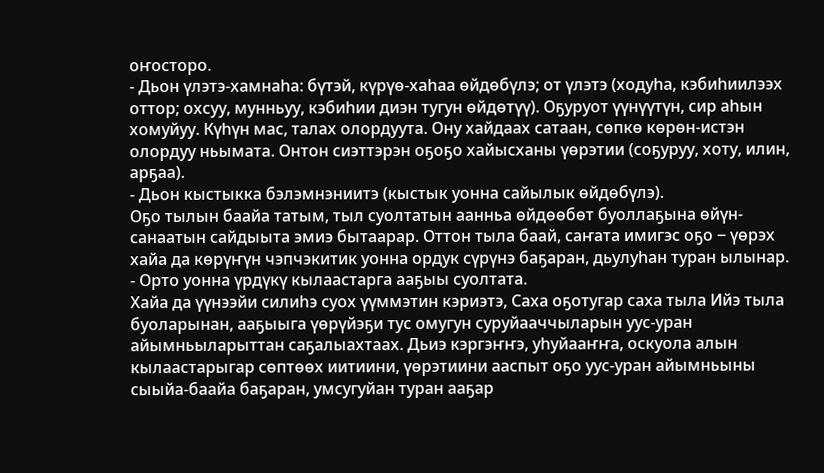оҥосторо.
- Дьон үлэтэ-хамнаһа: бүтэй, күрүө-хаһаа өйдөбүлэ; от үлэтэ (ходуһа, кэбиһиилээх оттор; охсуу, мунньуу, кэбиһии диэн тугун өйдөтүү). Оҕуруот үүнүүтүн, сир аһын хомуйуу. Күһүн мас, талах олордуута. Ону хайдаах сатаан, сөпкө көрөн-истэн олордуу ньымата. Онтон сиэттэрэн оҕоҕо хайысханы үөрэтии (соҕуруу, хоту, илин, арҕаа).
- Дьон кыстыкка бэлэмнэниитэ (кыстык уонна сайылык өйдөбүлэ).
Оҕо тылын баайа татым, тыл суолтатын аанньа өйдөөбөт буоллаҕына өйүн-санаатын сайдыыта эмиэ бытаарар. Оттон тыла баай, саҥата имигэс оҕо ‒ үөрэх хайа да көрүҥүн чэпчэкитик уонна ордук сүрүнэ баҕаран, дьулуһан туран ылынар.
- Орто уонна үрдүкү кылаастарга ааҕыы суолтата.
Хайа да үүнээйи силиһэ суох үүммэтин кэриэтэ, Саха оҕотугар саха тыла Ийэ тыла буоларынан, ааҕыыга үөрүйэҕи тус омугун суруйааччыларын уус-уран айымньыларыттан саҕалыахтаах. Дьиэ кэргэҥҥэ, уһуйааҥҥа, оскуола алын кылаастарыгар сөптөөх иитиини, үөрэтиини ааспыт оҕо уус-уран айымньыны сыыйа-баайа баҕаран, умсугуйан туран ааҕар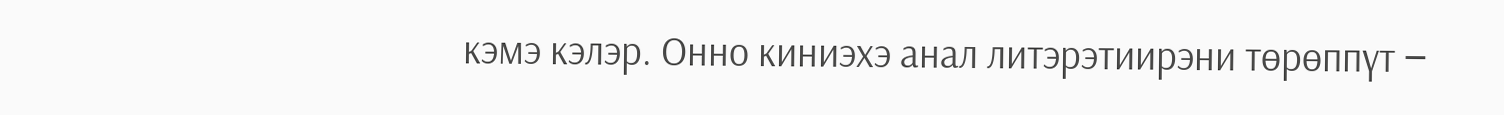кэмэ кэлэр. Онно киниэхэ анал литэрэтиирэни төрөппүт ‒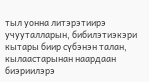тыл уонна литэрэтиирэ учууталларын, бибилэтиэкэри кытары биир сүбэнэн талан, кылаастарынан наардаан биэриилэрэ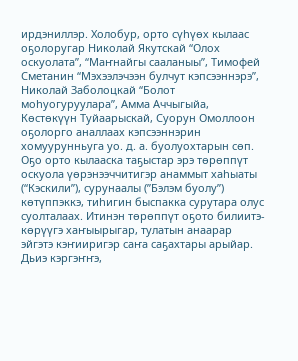ирдэниллэр. Холобур, орто сүһүөх кылаас оҕолоругар Николай Якутскай “Олох оскуолата”, “Маҥнайгы сааланыы”, Тимофей Сметанин “Мэхээлэчээн булчут кэпсээннэрэ”, Николай Заболоцкай “Болот моһуогуруулара”, Амма Аччыгыйа, Көстөкүүн Туйаарыскай, Суорун Омоллоон оҕолорго аналлаах кэпсээннэрин хомуурунньуга уо. д. а. буолуохтарын сөп.
Оҕо орто кылааска таҕыстар эрэ төрөппүт оскуола үөрэнээччитигэр анаммыт хаһыаты (“Кэскили”), сурунаалы (”Бэлэм буолу”) көтүппэккэ, тиһигин быспакка сурутара олус суолталаах. Итинэн төрөппүт оҕото билиитэ-көрүүгэ хаҥыырыгар, тулатын анаарар эйгэтэ кэҥииригэр саҥа саҕахтары арыйар. Дьиэ кэргэҥҥэ,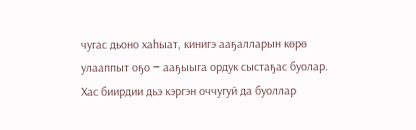чугас дьоно хаһыат, кинигэ ааҕалларын көрө улааппыт оҕо ‒ ааҕыыга ордук сыстаҕас буолар. Хас биирдии дьэ кэргэн оччугуй да буоллар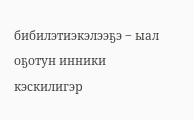бибилэтиэкэлээҕэ ‒ ыал оҕотун инники кэскилигэр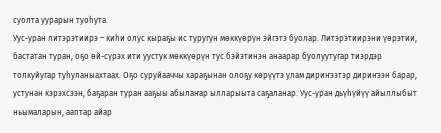суолта уурарын туоһута.
Уус-уран литэрэтиирэ ‒ киһи олус кыраҕы ис туругун мөккүөрүн эйгэтэ буолар. Литэрэтиирэни үөрэтии, бастатан туран, оҕо өй-сүрэх ити уустук мөккүөрүн тус бэйэтинэн анаарар буолуутугар тиэрдэр толкуйугар туһуланыахтаах. Оҕо суруйааччы хараҕынан олоҕу көрүүтэ улам дириҥээтэр дириҥээн барар, устунан кэрэхсээн, баҕаран туран ааҕыы абылаҥар ылларыыта саҕаланар. Уус-уран дьүһүйүү айыллыбыт ньымаларын, ааптар айар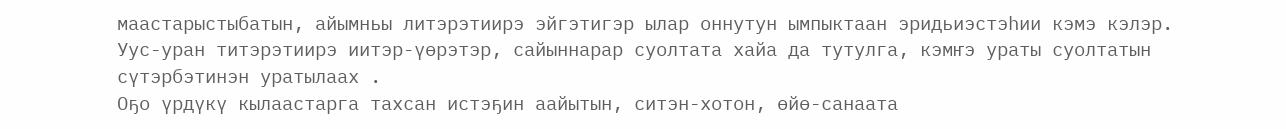маастарыстыбатын, айымньы литэрэтиирэ эйгэтигэр ылар оннутун ымпыктаан эридьиэстэһии кэмэ кэлэр. Уус-уран титэрэтиирэ иитэр-үөрэтэр, сайыннарар суолтата хайа да тутулга, кэмҥэ ураты суолтатын сүтэрбэтинэн уратылаах .
Оҕо үрдүкү кылаастарга тахсан истэҕин аайытын, ситэн-хотон, өйө-санаата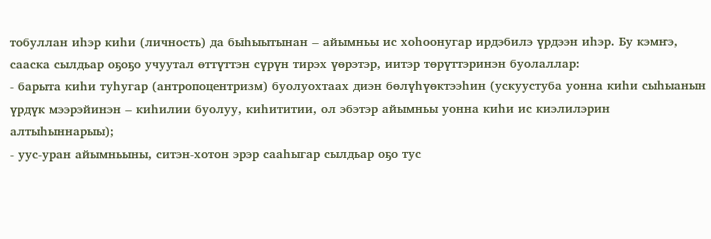тобуллан иһэр киһи (личность) да быһыытынан ‒ айымньы ис хоһоонугар ирдэбилэ үрдээн иһэр. Бу кэмҥэ, сааска сылдьар оҕоҕо учуутал өттүттэн сүрүн тирэх үөрэтэр, иитэр төрүттэринэн буолаллар:
- барыта киһи туһугар (антропоцентризм) буолуохтаах диэн бөлүһүөктээһин (ускуустуба уонна киһи сыһыанын үрдүк мээрэйинэн ‒ киһилии буолуу, киһититии, ол эбэтэр айымньы уонна киһи ис киэлилэрин алтыһыннарыы);
- уус-уран айымньыны, ситэн-хотон эрэр сааһыгар сылдьар оҕо тус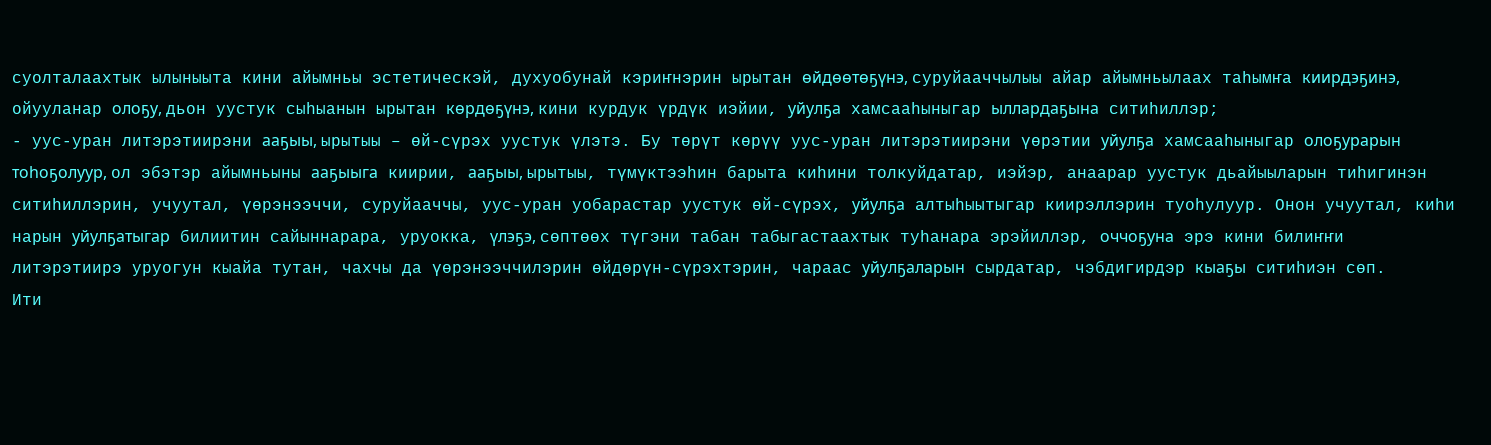суолталаахтык ылыныыта кини айымньы эстетическэй, духуобунай кэриҥнэрин ырытан өйдөөтөҕүнэ, суруйааччылыы айар айымньылаах таһымҥа киирдэҕинэ, ойууланар олоҕу, дьон уустук сыһыанын ырытан көрдөҕүнэ, кини курдук үрдүк иэйии, уйулҕа хамсааһыныгар ыллардаҕына ситиһиллэр;
- уус-уран литэрэтиирэни ааҕыы, ырытыы ‒ өй-сүрэх уустук үлэтэ. Бу төрүт көрүү уус-уран литэрэтиирэни үөрэтии уйулҕа хамсааһыныгар олоҕурарын тоһоҕолуур, ол эбэтэр айымньыны ааҕыыга киирии, ааҕыы, ырытыы, түмүктээһин барыта киһини толкуйдатар, иэйэр, анаарар уустук дьайыыларын тиһигинэн ситиһиллэрин, учуутал, үөрэнээччи, суруйааччы, уус-уран уобарастар уустук өй-сүрэх, уйулҕа алтыһыытыгар киирэллэрин туоһулуур. Онон учуутал, киһи нарын уйулҕатыгар билиитин сайыннарара, уруокка, үлэҕэ, сөптөөх түгэни табан табыгастаахтык туһанара эрэйиллэр, оччоҕуна эрэ кини билиҥҥи литэрэтиирэ уруогун кыайа тутан, чахчы да үөрэнээччилэрин өйдөрүн-сүрэхтэрин, чараас уйулҕаларын сырдатар, чэбдигирдэр кыаҕы ситиһиэн сөп.
Ити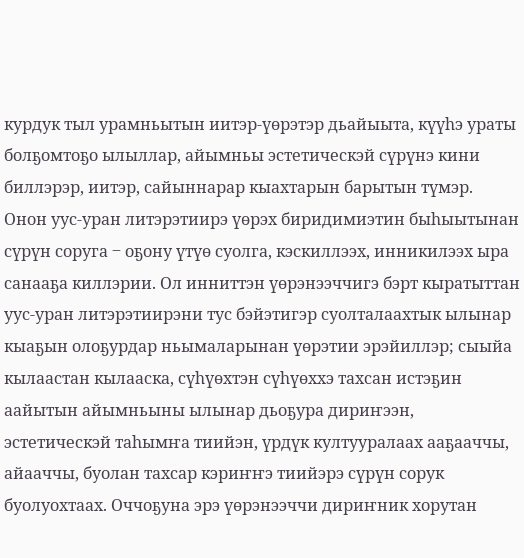курдук тыл урамньытын иитэр-үөрэтэр дьайыыта, күүһэ ураты болҕомтоҕо ылыллар, айымньы эстетическэй сүрүнэ кини биллэрэр, иитэр, сайыннарар кыахтарын барытын түмэр.
Онон уус-уран литэрэтиирэ үөрэх биридимиэтин быһыытынан сүрүн соруга ‒ оҕону үтүө суолга, кэскиллээх, инникилээх ыра санааҕа киллэрии. Ол инниттэн үөрэнээччигэ бэрт кыратыттан уус-уран литэрэтиирэни тус бэйэтигэр суолталаахтык ылынар кыаҕын олоҕурдар ньымаларынан үөрэтии эрэйиллэр; сыыйа кылаастан кылааска, сүһүөхтэн сүһүөххэ тахсан истэҕин аайытын айымньыны ылынар дьоҕура дириҥээн, эстетическэй таһымҥа тиийэн, үрдүк култууралаах ааҕааччы, айааччы, буолан тахсар кэриҥҥэ тиийэрэ сүрүн сорук буолуохтаах. Оччоҕуна эрэ үөрэнээччи дириҥник хорутан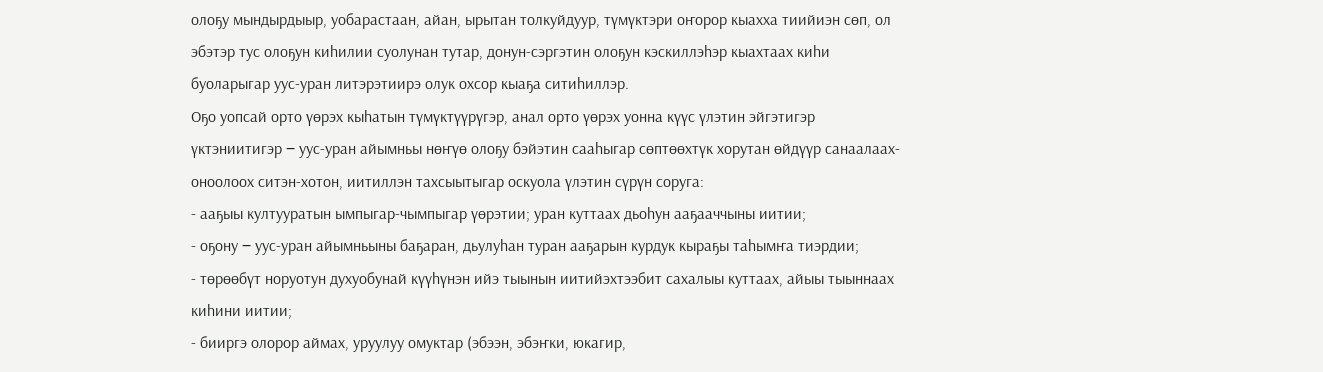олоҕу мындырдыыр, уобарастаан, айан, ырытан толкуйдуур, түмүктэри оҥорор кыахха тиийиэн сөп, ол эбэтэр тус олоҕун киһилии суолунан тутар, донун-сэргэтин олоҕун кэскиллэһэр кыахтаах киһи буоларыгар уус-уран литэрэтиирэ олук охсор кыаҕа ситиһиллэр.
Оҕо уопсай орто үөрэх кыһатын түмүктүүрүгэр, анал орто үөрэх уонна күүс үлэтин эйгэтигэр үктэниитигэр ‒ уус-уран айымньы нөҥүө олоҕу бэйэтин сааһыгар сөптөөхтүк хорутан өйдүүр санаалаах-оноолоох ситэн-хотон, иитиллэн тахсыытыгар оскуола үлэтин сүрүн соруга:
- ааҕыы култууратын ымпыгар-чымпыгар үөрэтии; уран куттаах дьоһун ааҕааччыны иитии;
- оҕону ‒ уус-уран айымньыны баҕаран, дьулуһан туран ааҕарын курдук кыраҕы таһымҥа тиэрдии;
- төрөөбүт норуотун духуобунай күүһүнэн ийэ тыынын иитийэхтээбит сахалыы куттаах, айыы тыыннаах киһини иитии;
- бииргэ олорор аймах, уруулуу омуктар (эбээн, эбэҥки, юкагир,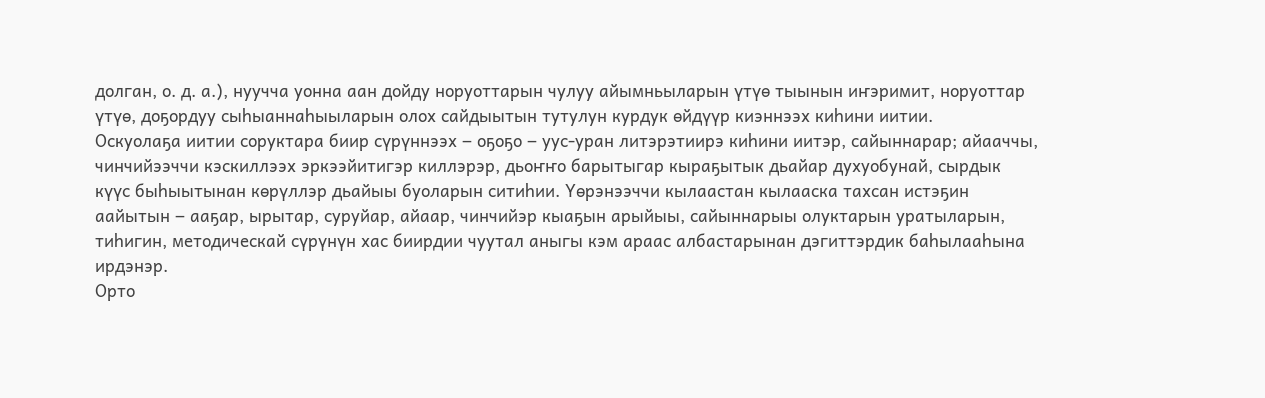долган, о. д. а.), нуучча уонна аан дойду норуоттарын чулуу айымньыларын үтүө тыынын иҥэримит, норуоттар үтүө, доҕордуу сыһыаннаһыыларын олох сайдыытын тутулун курдук өйдүүр киэннээх киһини иитии.
Оскуолаҕа иитии соруктара биир сүрүннээх ‒ оҕоҕо ‒ уус-уран литэрэтиирэ киһини иитэр, сайыннарар; айааччы, чинчийээччи кэскиллээх эркээйитигэр киллэрэр, дьоҥҥо барытыгар кыраҕытык дьайар духуобунай, сырдык күүс быһыытынан көрүллэр дьайыы буоларын ситиһии. Үөрэнээччи кылаастан кылааска тахсан истэҕин аайытын ‒ ааҕар, ырытар, суруйар, айаар, чинчийэр кыаҕын арыйыы, сайыннарыы олуктарын уратыларын, тиһигин, методическай сүрүнүн хас биирдии чуутал аныгы кэм араас албастарынан дэгиттэрдик баһылааһына ирдэнэр.
Орто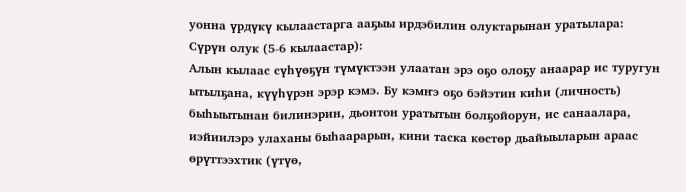уонна үрдүкү кылаастарга ааҕыы ирдэбилин олуктарынан уратылара:
Сүрүн олук (5-6 кылаастар):
Алын кылаас сүһүөҕүн түмүктээн улаатан эрэ оҕо олоҕу анаарар ис туругун ытылҕана, күүһүрэн эрэр кэмэ. Бу кэмҥэ оҕо бэйэтин киһи (личность) быһыытынан билинэрин, дьонтон уратытын болҕойорун, ис санаалара, иэйиилэрэ улаханы быһаарарын, кини таска көстөр дьайыыларын араас өрүттээхтик (үтүө,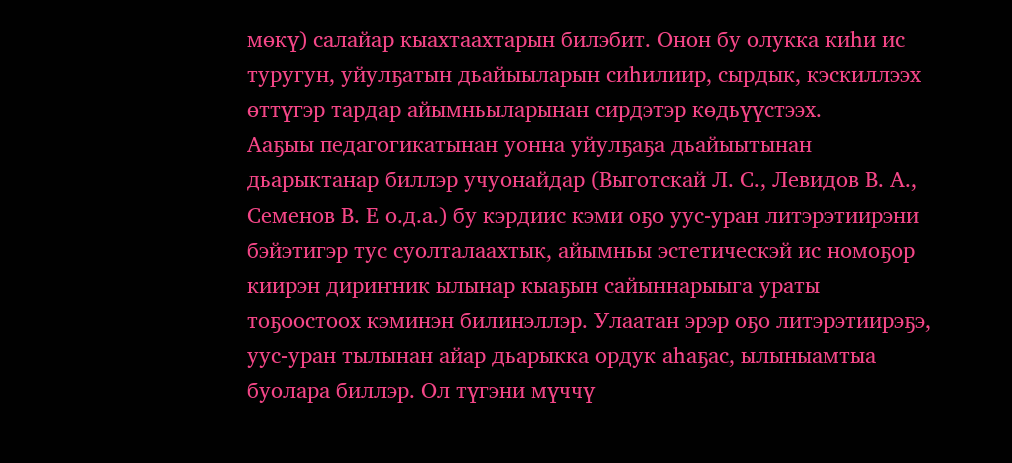мөкү) салайар кыахтаахтарын билэбит. Онон бу олукка киһи ис туругун, уйулҕатын дьайыыларын сиһилиир, сырдык, кэскиллээх өттүгэр тардар айымньыларынан сирдэтэр көдьүүстээх.
Ааҕыы педагогикатынан уонна уйулҕаҕа дьайыытынан дьарыктанар биллэр учуонайдар (Выготскай Л. С., Левидов В. А., Семенов В. Е о.д.а.) бу кэрдиис кэми оҕо уус-уран литэрэтиирэни бэйэтигэр тус суолталаахтык, айымньы эстетическэй ис номоҕор киирэн дириҥник ылынар кыаҕын сайыннарыыга ураты тоҕоостоох кэминэн билинэллэр. Улаатан эрэр оҕо литэрэтиирэҕэ, уус-уран тылынан айар дьарыкка ордук аһаҕас, ылыныамтыа буолара биллэр. Ол түгэни мүччү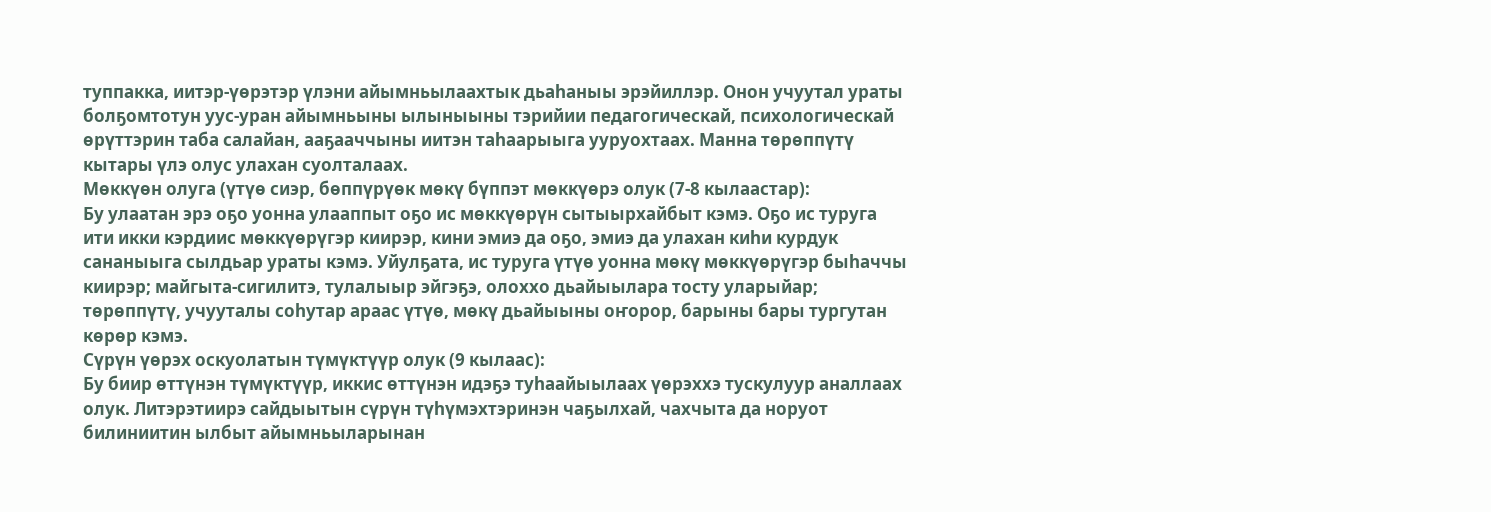туппакка, иитэр-үөрэтэр үлэни айымньылаахтык дьаһаныы эрэйиллэр. Онон учуутал ураты болҕомтотун уус-уран айымньыны ылыныыны тэрийии педагогическай, психологическай өрүттэрин таба салайан, ааҕааччыны иитэн таһаарыыга ууруохтаах. Манна төрөппүтү кытары үлэ олус улахан суолталаах.
Мөккүөн олуга (үтүө сиэр, бөппүрүөк мөкү бүппэт мөккүөрэ олук (7-8 кылаастар):
Бу улаатан эрэ оҕо уонна улааппыт оҕо ис мөккүөрүн сытыырхайбыт кэмэ. Оҕо ис туруга ити икки кэрдиис мөккүөрүгэр киирэр, кини эмиэ да оҕо, эмиэ да улахан киһи курдук сананыыга сылдьар ураты кэмэ. Уйулҕата, ис туруга үтүө уонна мөкү мөккүөрүгэр быһаччы киирэр; майгыта-сигилитэ, тулалыыр эйгэҕэ, олоххо дьайыылара тосту уларыйар; төрөппүтү, учууталы соһутар араас үтүө, мөкү дьайыыны оҥорор, барыны бары тургутан көрөр кэмэ.
Сүрүн үөрэх оскуолатын түмүктүүр олук (9 кылаас):
Бу биир өттүнэн түмүктүүр, иккис өттүнэн идэҕэ туһаайыылаах үөрэххэ тускулуур аналлаах олук. Литэрэтиирэ сайдыытын сүрүн түһүмэхтэринэн чаҕылхай, чахчыта да норуот билиниитин ылбыт айымньыларынан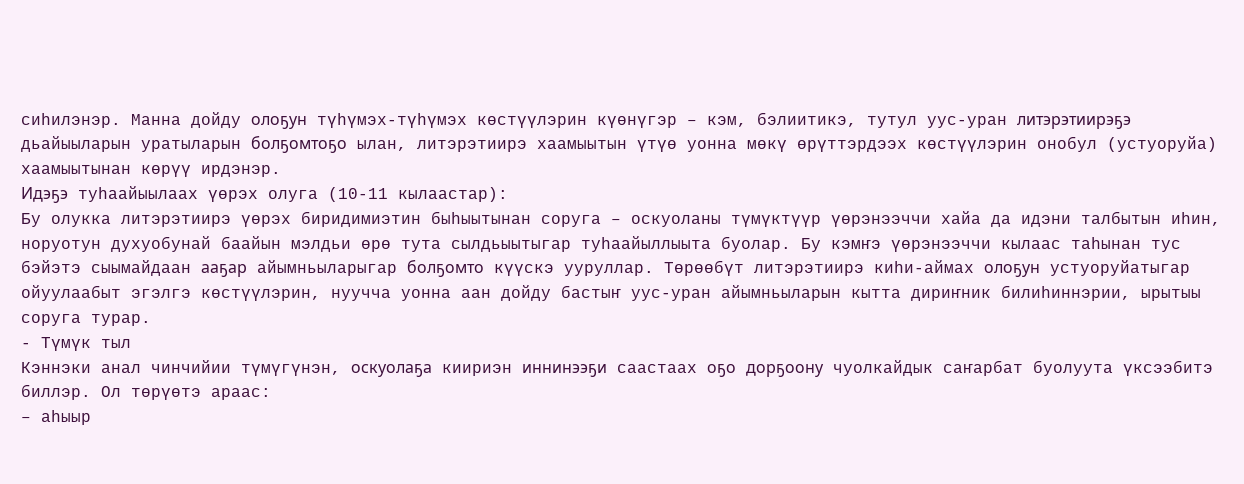сиһилэнэр. Манна дойду олоҕун түһүмэх-түһүмэх көстүүлэрин күөнүгэр ‒ кэм, бэлиитикэ, тутул уус-уран литэрэтиирэҕэ дьайыыларын уратыларын болҕомтоҕо ылан, литэрэтиирэ хаамыытын үтүө уонна мөкү өрүттэрдээх көстүүлэрин онобул (устуоруйа) хаамыытынан көрүү ирдэнэр.
Идэҕэ туһаайыылаах үөрэх олуга (10-11 кылаастар):
Бу олукка литэрэтиирэ үөрэх биридимиэтин быһыытынан соруга ‒ оскуоланы түмүктүүр үөрэнээччи хайа да идэни талбытын иһин, норуотун духуобунай баайын мэлдьи өрө тута сылдьыытыгар туһаайыллыыта буолар. Бу кэмҥэ үөрэнээччи кылаас таһынан тус бэйэтэ сыымайдаан ааҕар айымньыларыгар болҕомто күүскэ ууруллар. Төрөөбүт литэрэтиирэ киһи-аймах олоҕун устуоруйатыгар ойуулаабыт эгэлгэ көстүүлэрин, нуучча уонна аан дойду бастыҥ уус-уран айымньыларын кытта дириҥник билиһиннэрии, ырытыы соруга турар.
- Түмүк тыл
Кэннэки анал чинчийии түмүгүнэн, оскуолаҕа киириэн иннинээҕи саастаах оҕо дорҕоону чуолкайдык саҥарбат буолуута үксээбитэ биллэр. Ол төрүөтэ араас:
‒ аһыыр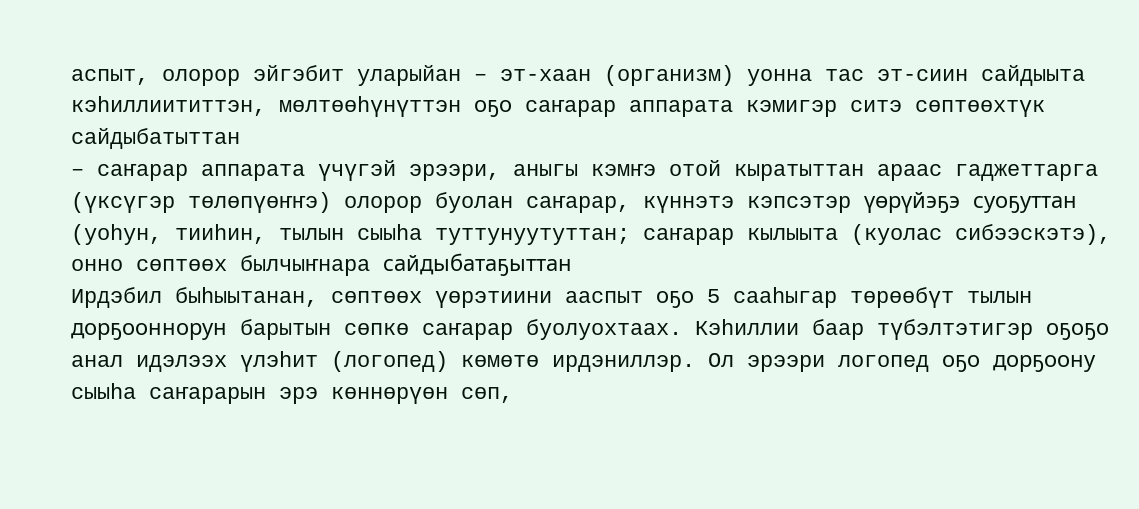аспыт, олорор эйгэбит уларыйан ‒ эт-хаан (организм) уонна тас эт-сиин сайдыыта кэһиллиититтэн, мөлтөөһүнүттэн оҕо саҥарар аппарата кэмигэр ситэ сөптөөхтүк сайдыбатыттан
‒ саҥарар аппарата үчүгэй эрээри, аныгы кэмҥэ отой кыратыттан араас гаджеттарга (үксүгэр төлөпүөҥҥэ) олорор буолан саҥарар, күннэтэ кэпсэтэр үөрүйэҕэ суоҕуттан (уоһун, тииһин, тылын сыыһа туттунуутуттан; саҥарар кылыыта (куолас сибээскэтэ), онно сөптөөх былчыҥнара сайдыбатаҕыттан
Ирдэбил быһыытанан, сөптөөх үөрэтиини ааспыт оҕо 5 сааһыгар төрөөбүт тылын дорҕооннорун барытын сөпкө саҥарар буолуохтаах. Кэһиллии баар түбэлтэтигэр оҕоҕо анал идэлээх үлэһит (логопед) көмөтө ирдэниллэр. Ол эрээри логопед оҕо дорҕоону сыыһа саҥарарын эрэ көннөрүөн сөп,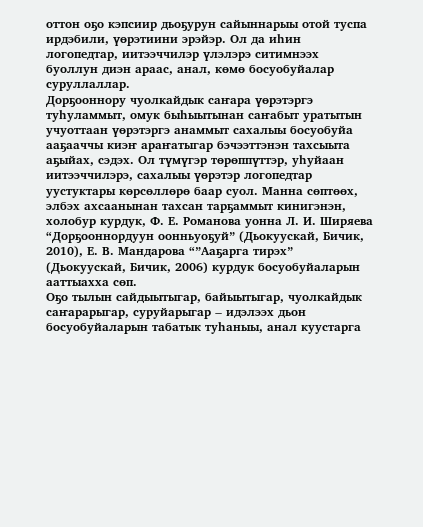оттон оҕо кэпсиир дьоҕурун сайыннарыы отой туспа ирдэбили, үөрэтиини эрэйэр. Ол да иһин логопедтар, иитээччилэр үлэлэрэ ситимнээх буоллун диэн араас, анал, көмө босуобуйалар суруллаллар.
Дорҕооннору чуолкайдык саҥара үөрэтэргэ туһуламмыт, омук быһыытынан саҥабыт уратытын учуоттаан үөрэтэргэ анаммыт сахалыы босуобуйа ааҕааччы киэҥ араҥатыгар бэчээттэнэн тахсыыта аҕыйах, сэдэх. Ол түмүгэр төрөппүттэр, уһуйаан иитээччилэрэ, сахалыы үөрэтэр логопедтар уустуктары көрсөллөрө баар суол. Манна сөптөөх, элбэх ахсаанынан тахсан тарҕаммыт кинигэнэн, холобур курдук, Ф. Е. Романова уонна Л. И. Ширяева “Дорҕооннордуун оонньуоҕуй” (Дьокуускай, Бичик, 2010), Е. В. Мандарова “”Ааҕарга тирэх” (Дьокуускай, Бичик, 2006) курдук босуобуйаларын ааттыахха сөп.
Оҕо тылын сайдыытыгар, байыытыгар, чуолкайдык саҥарарыгар, суруйарыгар ‒ идэлээх дьон босуобуйаларын табатык туһаныы, анал куустарга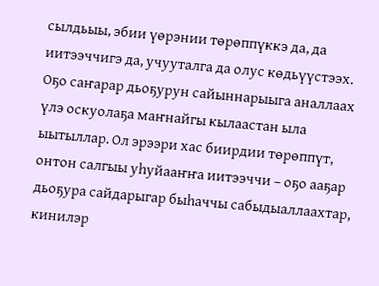сылдьыы, эбии үөрэнии төрөппүккэ да, да иитээччигэ да, учууталга да олус көдьүүстээх.
Оҕо саҥарар дьоҕурун сайыннарыыга аналлаах үлэ оскуолаҕа маҥнайгы кылаастан ыла ыытыллар. Ол эрээри хас биирдии төрөппүт, онтон салгыы уһуйааҥҥа иитээччи ‒ оҕо ааҕар дьоҕура сайдарыгар быһаччы сабыдыаллаахтар, кинилэр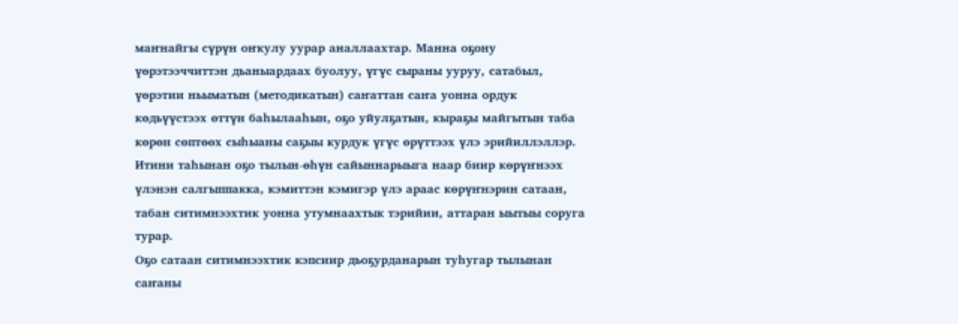маҥнайгы сүрүн оҥкулу уурар аналлаахтар. Манна оҕону үөрэтээччиттэн дьаныардаах буолуу, үгүс сыраны ууруу, сатабыл, үөрэтии ньыматын (методикатын) саҥаттан саҥа уонна ордук көдьүүстээх өттүн баһылааһын, оҕо уйулҕатын, кыраҕы майгытын таба көрөн сөптөөх сыһыаны саҕыы курдук үгүс өрүттээх үлэ эрийиллэллэр. Итини таһынан оҕо тылын-өһүн сайыннарыыга наар биир көрүҥнээх үлэнэн салгыппакка, кэмиттэн кэмигэр үлэ араас көрүҥнэрин сатаан, табан ситимнээхтик уонна утумнаахтык тэрийии, аттаран ыытыы соруга турар.
Оҕо сатаан ситимнээхтик кэпсиир дьоҕурданарын туһугар тылынан саҥаны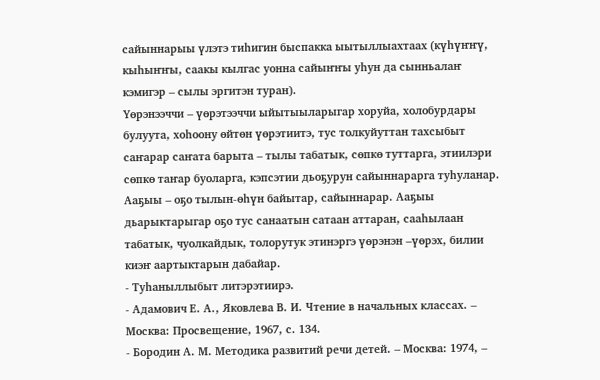сайыннарыы үлэтэ тиһигин быспакка ыытыллыахтаах (күһүҥҥү, кыһыҥҥы, саакы кылгас уонна сайыҥҥы уһун да сынньалаҥ кэмигэр ‒ сылы эргитэн туран).
Үөрэнээччи ‒ үөрэтээччи ыйытыыларыгар хоруйа, холобурдары булуута, хоһоону өйтөн үөрэтиитэ, тус толкуйуттан тахсыбыт саҥарар саҥата барыта ‒ тылы табатык, сөпкө туттарга, этиилэри сөпкө таҥар буоларга, кэпсэтии дьоҕурун сайыннарарга туһуланар.
Ааҕыы ‒ оҕо тылын-өһүн байытар, сайыннарар. Ааҕыы дьарыктарыгар оҕо тус санаатын сатаан аттаран, сааһылаан табатык, чуолкайдык, толорутук этинэргэ үөрэнэн ‒үөрэх, билии киэҥ аартыктарын дабайар.
- Туһаныллыбыт литэрэтиирэ.
- Адамович Е. А., Яковлева В. И. Чтение в начальных классах. ‒ Москва: Просвещение, 1967, с. 134.
- Бородин А. М. Методика развитий речи детей. ‒ Москва: 1974, ‒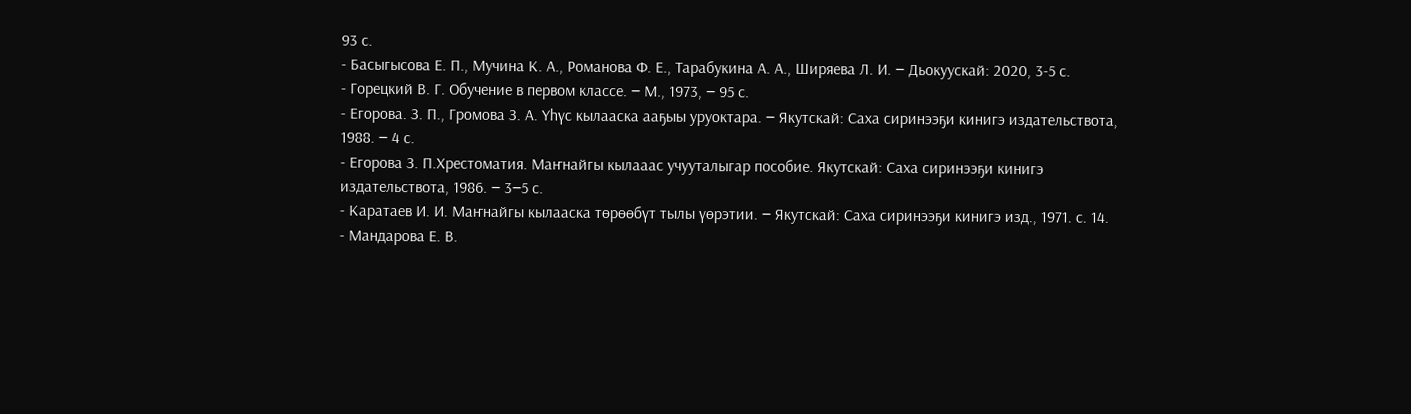93 с.
- Басыгысова Е. П., Мучина К. А., Романова Ф. Е., Тарабукина А. А., Ширяева Л. И. ‒ Дьокуускай: 2020, 3-5 с.
- Горецкий В. Г. Обучение в первом классе. ‒ М., 1973, ‒ 95 с.
- Егорова. З. П., Громова З. А. Үһүс кылааска ааҕыы уруоктара. ‒ Якутскай: Саха сиринээҕи кинигэ издательствота, 1988. ‒ 4 с.
- Егорова З. П.Хрестоматия. Маҥнайгы кылааас учууталыгар пособие. Якутскай: Саха сиринээҕи кинигэ издательствота, 1986. ‒ 3‒5 с.
- Каратаев И. И. Маҥнайгы кылааска төрөөбүт тылы үөрэтии. ‒ Якутскай: Саха сиринээҕи кинигэ изд., 1971. с. 14.
- Мандарова Е. В.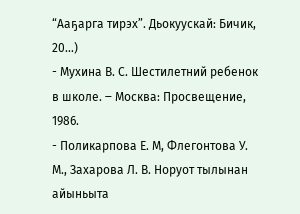“Ааҕарга тирэх”. Дьокуускай: Бичик, 20…)
- Мухина В. С. Шестилетний ребенок в школе. ‒ Москва: Просвещение, 1986.
- Поликарпова Е. М, Флегонтова У. М., Захарова Л. В. Норуот тылынан айыньыта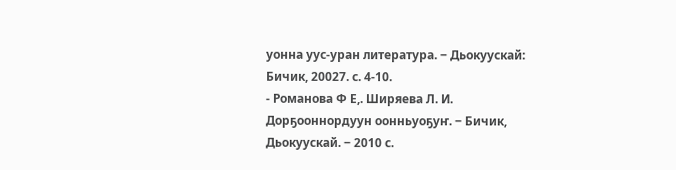уонна уус-уран литература. ‒ Дьокуускай: Бичик, 20027. с. 4-10.
- Романова Ф Е,. Ширяева Л. И. Дорҕооннордуун оонньуоҕуҥ. ‒ Бичик, Дьокуускай. ‒ 2010 с.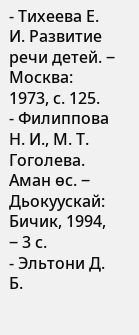- Тихеева Е. И. Развитие речи детей. ‒ Москва: 1973, с. 125.
- Филиппова Н. И., М. Т. Гоголева. Аман өс. ‒ Дьокуускай: Бичик, 1994, ‒ 3 с.
- Эльтони Д. Б.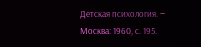Детская психология. ‒ Москва: 1960, с. 195.